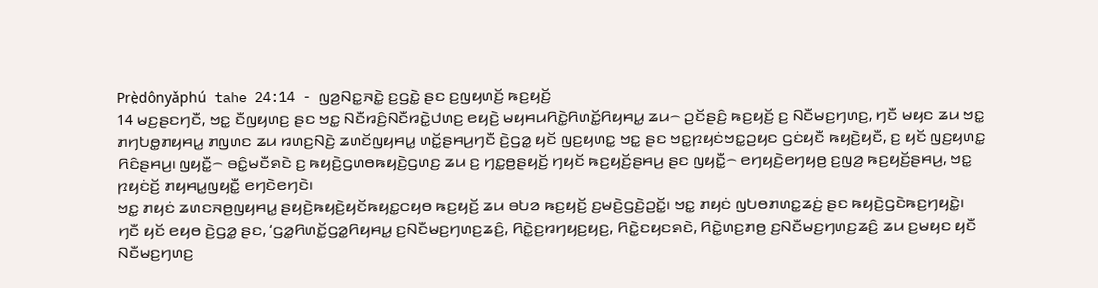Prè̤dônyǎphú tahe 24:14 - ꤜꤤ꤬ꤡꤢ꤭ꤏꤢꤧ꤭ ꤢ꤬ꤞꤢꤧ꤭ ꤔꤢ ꤢ꤬ꤜꤟꤛꤢꤩ꤬ ꤒꤢ꤬ꤟꤢꤩ꤬
14 ꤗꤢ꤬ꤔꤢꤚꤢꤪ, ꤠꤢ꤭ ꤢꤪꤜꤟꤛꤢ꤬ ꤔꤢ ꤠꤢ꤭ ꤡꤢꤪꤙꤢꤨ꤬ꤡꤢꤪꤙꤢꤧ꤭ꤓꤛꤢ꤬ ꤕꤟꤢꤧ꤬ ꤗꤟꤌꤣꤖꤢꤧ꤭ꤖꤛꤢꤩ꤭ꤖꤟꤌꤣ꤭ ꤘꤣ꤮ ꤑꤢꤩꤔꤢꤨ꤬ ꤒꤢ꤬ꤟꤢꤩ꤬ ꤢ꤬ ꤡꤢꤪꤗꤢ꤬ꤚꤛꤢ꤬, ꤚꤢꤪ ꤗꤟꤢ ꤘꤣ ꤠꤢ꤭ ꤊꤚꤝꤥ꤭ꤊꤟꤌꤣ꤭ ꤊꤜꤛꤢ ꤘꤣ ꤙꤛꤢ꤬ꤡꤢꤧ꤬ ꤘꤛꤢꤩꤜꤟꤌꤣ꤭ ꤛꤢꤩ꤭ꤔꤌꤣ꤬ꤚꤢꤪ ꤢꤧ꤬ꤞꤤ꤭ ꤟꤢꤩ ꤜꤢ꤬ꤟꤛꤢ꤭ ꤠꤢ꤭ ꤔꤢ ꤠꤢ꤭ꤐꤟꤢꤦꤠꤢ꤭ꤑꤟꤢ ꤞꤢꤦꤟꤢꤪ ꤒꤟꤢꤧ꤬ꤟꤢꤪ, ꤢ꤬ ꤟꤢꤩ ꤜꤢ꤬ꤟꤛꤢ꤭ ꤖꤢꤨꤔꤌꤣ꤬꤯ ꤜꤟꤢꤪ꤭꤮ ꤋꤢꤨ꤭ꤗꤢꤪꤎꤢꤧ ꤢ꤬ ꤒꤟꤢꤧ꤬ꤞꤛꤥꤒꤟꤢꤧ꤬ꤞꤛꤢ꤬ ꤘꤣ ꤢ꤬ ꤚꤢ꤭ꤥ꤬ꤔꤟꤢꤩ꤬ ꤚꤟꤢꤩ ꤒꤢ꤬ꤟꤢꤩ꤬ꤔꤌꤣ꤬ ꤔꤢ ꤜꤟꤢꤪ꤭꤮ ꤕꤚꤟꤢꤧ꤬ꤕꤚꤟꤥ꤬ ꤢ꤬ꤜꤤ꤬ ꤒꤢ꤬ꤟꤢꤩ꤬ꤔꤌꤣ꤬, ꤠꤢ꤭ ꤐꤟꤢꤦꤢꤩ꤬ ꤊꤟꤌꤣ꤭ꤜꤟꤢꤪ꤭ ꤕꤚꤢꤧꤕꤚꤢꤧ꤯
ꤠꤢ꤭ ꤊꤟꤢꤦ ꤘꤛꤢꤏꤥ꤬ꤜꤟꤌꤣ꤭ ꤔꤟꤢꤧ꤬ꤒꤟꤢꤧ꤬ꤟꤢꤩꤒꤟꤢ꤭ꤍꤟꤥ ꤒꤢ꤬ꤟꤢꤩ꤬ ꤘꤣ ꤋꤝꤤ ꤒꤢ꤬ꤟꤢꤩ꤬ ꤢ꤬ꤗꤢꤧ꤬ꤞꤢꤧ꤬ꤑꤢꤩ꤭꤯ ꤠꤢ꤭ ꤊꤟꤢꤦ ꤜꤝꤥꤊꤛꤢ꤭ꤘꤢꤦ꤬ ꤔꤢ ꤒꤟꤢꤧ꤬ꤞꤢꤧꤒꤢ꤬ꤚꤟꤢꤧ꤭꤯
ꤚꤢꤪ ꤟꤢꤩ ꤕꤟꤥ ꤢꤧ꤬ꤞꤤ꤭ ꤔꤢ, ‘ꤞꤤ꤭ꤖꤛꤢꤩ꤭ꤞꤤ꤭ꤖꤟꤌꤣ꤭ ꤢ꤬ꤡꤢꤪꤗꤢ꤬ꤚꤛꤢ꤬ꤘꤢꤨ꤬, ꤖꤢꤧ꤭ꤢ꤬ꤙꤚꤟꤢ꤬ꤟꤢ꤬, ꤖꤢꤧ꤭ꤢꤟꤢꤎꤢꤧ, ꤖꤢꤧ꤭ꤛꤢ꤬ꤊꤥ꤬ ꤢ꤬ꤡꤢꤪꤗꤢ꤬ꤚꤛꤢ꤬ꤘꤢꤨ꤬ ꤘꤣ ꤢ꤬ꤗꤟꤢ ꤟꤢꤪ ꤡꤢꤪꤗꤢ꤬ꤚꤛꤢ꤬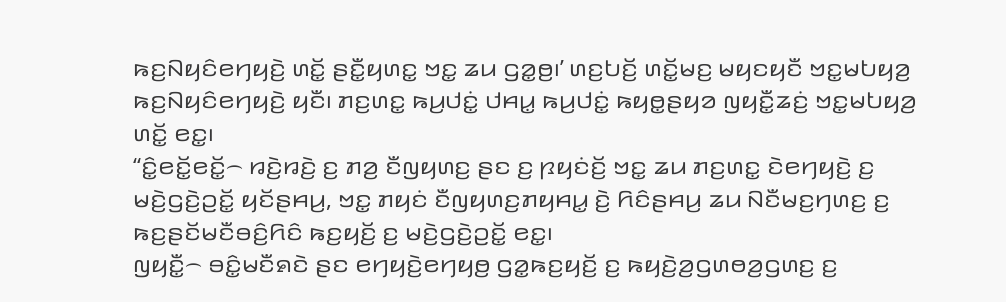ꤒꤢ꤬ꤡꤟꤢꤨꤕꤚꤟꤢꤧ꤬ ꤛꤢꤩ꤭ ꤔꤢꤪ꤭ꤟꤛꤢ꤭ ꤠꤢ꤭ ꤘꤣ ꤞꤤ꤭ꤥ꤬꤯’ ꤛꤢ꤬ꤝꤢꤩ꤬ ꤛꤢꤩ꤭ꤗꤢ꤬ ꤗꤟꤢꤟꤢꤪ ꤠꤢ꤭ꤗꤝꤟꤤ꤬ ꤒꤢ꤬ꤡꤟꤢꤨꤕꤚꤟꤢꤧ꤬ ꤟꤢꤪ꤯ ꤊꤢ꤬ꤛꤢ꤭ ꤒꤣ꤬ꤓꤢꤦ꤭ ꤓꤌꤣ꤭ ꤒꤣ꤬ꤓꤢꤦ꤭ ꤒꤟꤥ꤭ꤔꤟꤤ ꤜꤟꤢꤪ꤭ꤘꤢꤦ꤬ ꤠꤢ꤭ꤗꤝꤟꤤ꤬ ꤛꤢꤩ꤭ ꤕꤢ꤭꤯
“ꤢꤨ꤭ꤕꤢꤩ꤭ꤕꤢꤩ꤭꤮ ꤙꤢꤧ꤬ꤙꤢꤧ꤬ ꤢ꤬ ꤊꤤ꤬ ꤢꤪꤜꤟꤛꤢ꤬ ꤔꤢ ꤢ꤬ ꤐꤟꤢꤦꤢꤩ꤬ ꤠꤢ꤭ ꤘꤣ ꤊꤢ꤬ꤛꤢ꤭ ꤢꤧꤕꤚꤟꤢꤧ꤬ ꤢ꤬ ꤗꤢꤧ꤬ꤞꤢꤧ꤬ꤑꤢꤩ꤭ ꤟꤢꤩꤔꤌꤣ꤬, ꤠꤢ꤭ ꤊꤟꤢꤦ ꤢꤪꤜꤟꤛꤢ꤬ꤊꤟꤌꤣ꤭ ꤢꤧ꤬ ꤖꤢꤨꤔꤌꤣ꤬ ꤘꤣ ꤡꤢꤪꤗꤢ꤬ꤚꤛꤢ꤬ ꤢ꤬ ꤒꤢ꤬ꤔꤢꤩꤗꤢꤪꤋꤢꤨ꤬ꤖꤢꤨ ꤒꤢ꤬ꤟꤢꤩ꤬ ꤢ꤬ ꤗꤢꤧ꤬ꤞꤢꤧ꤬ꤑꤢꤩ꤭ ꤕꤢ꤭꤯
ꤜꤟꤢꤪ꤭꤮ ꤋꤢꤨ꤭ꤗꤢꤪꤎꤢꤧ ꤔꤢ ꤕꤚꤟꤢꤧ꤬ꤕꤚꤟꤥ꤬ ꤞꤤ꤭ꤒꤢ꤬ꤟꤢꤩ꤬ ꤢ꤬ ꤒꤟꤢꤧ꤬ꤤ꤬ꤞꤛꤥꤤ꤬ꤞꤛꤢ꤬ ꤢ꤬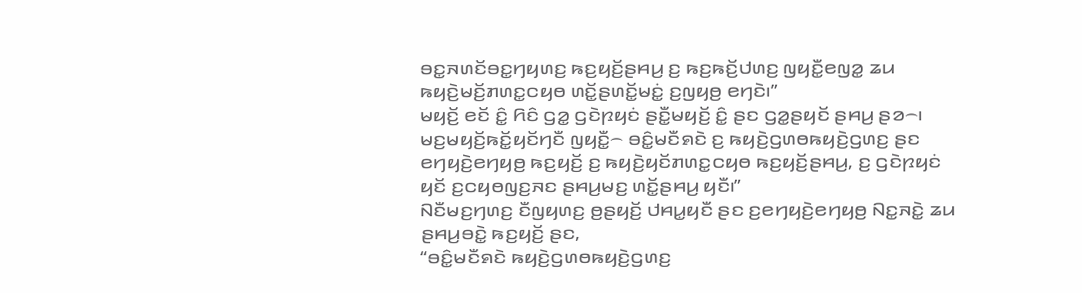ꤋꤢ꤭ꤏꤛꤢꤩꤋꤢ꤭ꤚꤟꤛꤢ꤬ ꤒꤢ꤬ꤟꤢꤩ꤬ꤔꤌꤣ꤬ ꤢ꤬ ꤒꤢ꤬ꤒꤢꤩ꤬ꤓꤛꤢ꤬ ꤜꤟꤢꤪ꤭ꤕꤜꤤ꤭ ꤘꤣ ꤒꤟꤢꤧ꤬ꤗꤢꤩ꤬ꤊꤛꤢ꤭ꤍꤟꤥ ꤛꤢꤩ꤭ꤔꤛꤢꤩ꤭ꤗꤢꤦ꤭ ꤢ꤬ꤜꤟꤥ꤬ ꤕꤚꤢꤧ꤯”
ꤗꤟꤢꤩ꤬ ꤕꤢꤩ ꤢꤨ꤭ ꤖꤢꤨ ꤞꤤ꤭ ꤞꤢꤧꤐꤟꤢꤦ ꤔꤢꤪ꤭ꤗꤟꤢꤩ꤬ ꤢꤨ꤭ ꤔꤢ ꤞꤤ꤭ꤔꤟꤢꤩ ꤔꤌꤣ꤬ ꤔꤤ꤮꤯ ꤗꤢ꤬ꤗꤟꤢꤩ꤬ꤒꤢꤩ꤭ꤟꤢꤩꤚꤢꤪ ꤜꤟꤢꤪ꤭꤮ ꤋꤢꤨ꤭ꤗꤢꤪꤎꤢꤧ ꤢ꤬ ꤒꤟꤢꤧ꤬ꤞꤛꤥꤒꤟꤢꤧ꤬ꤞꤛꤢ꤬ ꤔꤢ ꤕꤚꤟꤢꤧ꤬ꤕꤚꤟꤥ꤬ ꤒꤢ꤬ꤟꤢꤩ꤬ ꤢ꤬ ꤒꤟꤢꤧ꤬ꤟꤢꤩꤊꤛꤢ꤭ꤍꤟꤥ ꤒꤢ꤬ꤟꤢꤩ꤬ꤔꤌꤣ꤬, ꤢ꤬ ꤞꤢꤧꤐꤟꤢꤦ ꤟꤢꤩ ꤢ꤬ꤍꤟꤥꤜꤢ꤬ꤏꤢ ꤔꤌꤣ꤬ꤗꤢ꤬ ꤛꤢꤩ꤭ꤔꤌꤣ꤬ ꤟꤢꤪ꤯”
ꤡꤢꤪꤗꤢ꤬ꤚꤛꤢ꤬ ꤢꤪꤜꤟꤛꤢ꤬ ꤥ꤬ꤔꤟꤢꤩ꤬ ꤓꤌꤣ꤭ꤟꤢꤪ ꤔꤢ ꤢ꤬ꤕꤚꤟꤢꤧ꤬ꤕꤚꤟꤥ꤬ ꤡꤢ꤭ꤏꤢꤧ꤭ ꤘꤣ ꤔꤌꤣ꤬ꤋꤢꤧ꤭ ꤒꤢ꤬ꤟꤢꤩ꤬ ꤔꤢ,
“ꤋꤢꤨ꤭ꤗꤢꤪꤎꤢꤧ ꤒꤟꤢꤧ꤬ꤞꤛꤥꤒꤟꤢꤧ꤬ꤞꤛꤢ꤬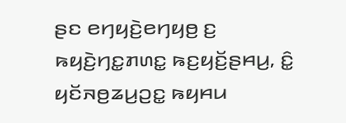ꤔꤢ ꤕꤚꤟꤢꤧ꤬ꤕꤚꤟꤥ꤬ ꤢ꤬ ꤒꤟꤢꤧ꤬ꤚꤢ꤭ꤊꤛꤢ꤭ ꤒꤢ꤬ꤟꤢꤩ꤬ꤔꤌꤣ꤬, ꤢꤨ꤭ ꤟꤢꤩꤏꤥ꤬ꤘꤣ꤬ꤑꤢ꤭ ꤒꤟꤌꤣ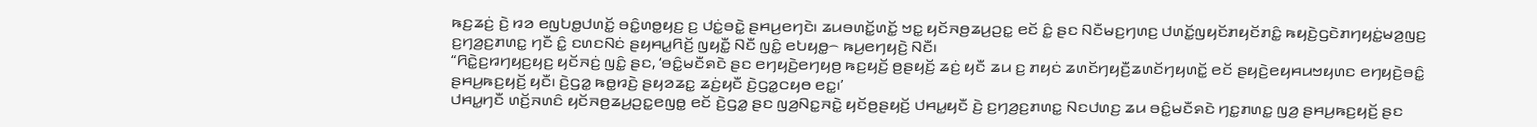ꤒꤢ꤬ꤘꤢꤦ꤬ ꤢꤧ꤬ ꤙꤤ ꤕꤜꤝꤥ꤭ꤓꤛꤢꤩ꤭ ꤋꤢꤨ꤭ꤛꤥ꤭ꤟꤢ꤬ ꤢ꤬ ꤓꤢꤦ꤭ꤋꤢꤧ꤭ ꤔꤌꤣ꤬ꤕꤚꤢꤧ꤯ ꤘꤣꤋꤛꤢꤩ꤭ꤛꤢꤩ꤭ ꤠꤢ꤭ ꤟꤢꤩꤏꤥ꤬ꤘꤣ꤬ꤑꤢ꤭ ꤕꤢꤩ ꤢꤨ꤭ ꤔꤢ ꤡꤢꤪꤗꤢ꤬ꤚꤛꤢ꤬ ꤓꤛꤢꤩ꤭ꤜꤟꤢꤩꤊꤟꤢꤩꤊꤢꤨ꤭ ꤒꤟꤢꤧ꤬ꤞꤢꤧꤊꤚꤟꤢꤦ꤭ꤗꤤ꤬ꤜꤢ꤬ ꤢ꤬ꤚꤤ꤬ꤢ꤬ꤊꤛꤢ꤭ ꤚꤢꤪ ꤢꤨ꤭ ꤢꤛꤢꤡꤢꤦ ꤔꤟꤌꤣ꤭ꤖꤢꤩ꤬ ꤜꤟꤢꤪ꤭ ꤡꤢꤪ ꤜꤢꤨ꤭ ꤕꤝꤟꤥ꤭꤮ ꤒꤣ꤬ꤕꤚꤟꤢꤧ꤬ ꤡꤢꤪ꤯
“ꤖꤢꤧ꤭ꤢ꤬ꤙꤚꤟꤢ꤬ꤟꤢ꤬ ꤟꤢꤩꤏꤢꤦ꤬ ꤜꤢꤨ꤭ ꤔꤢ, ‘ꤋꤢꤨ꤭ꤗꤢꤪꤎꤢꤧ ꤔꤢ ꤕꤚꤟꤢꤧ꤬ꤕꤚꤟꤥ꤬ ꤒꤢ꤬ꤟꤢꤩ꤬ ꤥ꤬ꤔꤟꤢꤩ꤬ ꤘꤢꤦ꤬ ꤟꤢꤪ ꤘꤣ ꤢ꤬ ꤊꤟꤢꤦ ꤘꤛꤢꤩꤚꤟꤢꤪ꤬ꤘꤛꤢꤩꤚꤟꤛꤢꤩ꤭ ꤕꤢꤩ ꤔꤟꤢꤧ꤬ꤕꤟꤌꤣꤠꤟꤛꤢ ꤕꤚꤟꤢꤧ꤬ꤋꤢꤨ꤭ ꤔꤌꤣ꤬ꤒꤢ꤬ꤟꤢꤩ꤬ ꤟꤢꤪ꤯ ꤢꤧ꤬ꤞꤤ꤭ ꤒꤥ꤭ꤙꤢꤧ꤬ ꤔꤟꤤꤘꤢ꤭ ꤘꤢꤦ꤬ꤟꤢꤪ ꤢꤧ꤬ꤞꤤ꤭ꤍꤟꤥ ꤕꤢ꤭꤯’
ꤓꤌꤣ꤭ꤚꤢꤪ ꤛꤢꤩ꤬ꤏꤛꤢꤨ ꤟꤢꤩꤏꤥ꤬ꤘꤣ꤬ꤑꤢ꤭ꤕꤜꤥ꤭ ꤕꤢꤩ ꤢꤧ꤬ꤞꤤ꤭ ꤔꤢ ꤜꤤ꤬ꤡꤢ꤭ꤏꤢꤧ꤭ ꤟꤢꤩꤥ꤬ꤔꤟꤢꤩ꤬ ꤓꤌꤣ꤭ꤟꤢꤪ ꤢꤧ꤬ ꤢ꤬ꤚꤤ꤬ꤢ꤬ꤊꤛꤢ꤭ ꤡꤢꤓꤛꤢ꤬ ꤘꤣ ꤋꤢꤨ꤭ꤗꤢꤪꤎꤢꤧ ꤚꤢ꤭ꤊꤛꤢ꤭ ꤜꤤ꤬ ꤔꤌꤣ꤬ꤒꤢ꤬ꤟꤢꤩ꤬ ꤔꤢ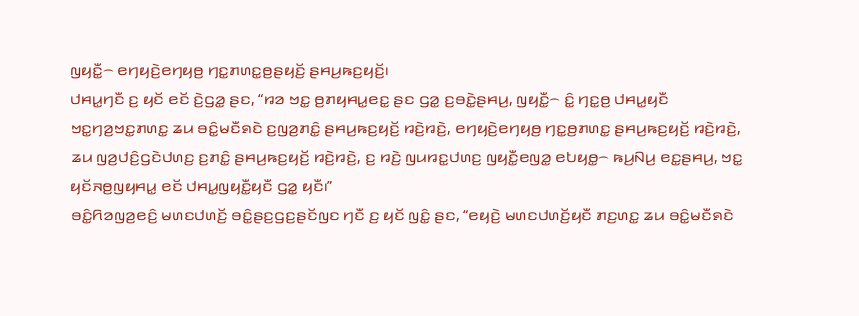ꤜꤟꤢꤪ꤭꤮ ꤕꤚꤟꤢꤧ꤬ꤕꤚꤟꤥ꤬ ꤚꤢ꤭ꤊꤛꤢ꤭ꤥ꤬ꤔꤟꤢꤩ꤬ ꤔꤌꤣ꤬ꤒꤢ꤬ꤟꤢꤩ꤬꤯
ꤓꤌꤣ꤭ꤚꤢꤪ ꤢ꤬ ꤟꤢꤩ ꤕꤢꤩ ꤢꤧ꤬ꤞꤤ꤭ ꤔꤢ, “ꤙꤤ ꤠꤢ꤭ ꤥ꤬ꤊꤟꤌꤣ꤭ꤕꤢ꤭ ꤔꤢ ꤞꤤ꤭ ꤢ꤬ꤋꤢꤧ꤭ꤔꤌꤣ꤬, ꤜꤟꤢꤪ꤭꤮ ꤢꤨ꤭ ꤚꤢ꤭ꤥ꤬ ꤓꤌꤣ꤭ꤟꤢꤪ ꤠꤢ꤭ꤚꤤ꤬ꤠꤢ꤭ꤊꤛꤢ꤭ ꤘꤣ ꤋꤢꤨ꤭ꤗꤢꤪꤎꤢꤧ ꤢ꤬ꤜꤤ꤬ꤊꤢꤨ꤭ ꤔꤌꤣ꤬ꤒꤢ꤬ꤟꤢꤩ꤬ ꤙꤢꤧ꤬ꤙꤢꤧ꤬, ꤕꤚꤟꤢꤧ꤬ꤕꤚꤟꤥ꤬ ꤚꤢ꤭ꤥ꤬ꤊꤛꤢ꤭ ꤔꤌꤣ꤬ꤒꤢ꤬ꤟꤢꤩ꤬ ꤙꤢꤧ꤬ꤙꤢꤧ꤬, ꤘꤣ ꤜꤤ꤬ꤓꤢꤨ꤬ꤞꤢꤧꤓꤛꤢ꤬ ꤢ꤬ꤊꤢꤨ꤭ ꤔꤌꤣ꤬ꤒꤢ꤬ꤟꤢꤩ꤬ ꤙꤢꤧ꤬ꤙꤢꤧ꤬, ꤢ꤬ ꤙꤢꤧ꤬ ꤜꤣꤙꤢ꤭ꤓꤛꤢ꤬ ꤜꤟꤢꤪ꤭ꤕꤜꤤ꤭ ꤕꤝꤟꤥ꤭꤮ ꤒꤣ꤬ꤡꤣ꤬ ꤕꤢ꤭ꤔꤌꤣ꤬, ꤠꤢ꤭ ꤟꤢꤩꤏꤥ꤬ꤜꤟꤌꤣ꤭ ꤕꤢꤩ ꤓꤌꤣ꤭ꤜꤟꤢꤪ꤭ꤟꤢꤪ ꤞꤤ꤭ ꤟꤢꤪ꤯”
ꤋꤢꤨ꤭ꤖꤤꤜꤤ꤬ꤕꤢꤨ꤬ ꤗꤛꤢꤓꤛꤢꤩ꤬ ꤋꤢꤨ꤭ꤔꤢ꤬ꤞꤢ꤬ꤔꤢꤩꤜꤢ ꤚꤢꤪ ꤢ꤬ ꤟꤢꤩ ꤜꤢꤨ꤭ ꤔꤢ, “ꤕꤟꤢꤧ꤬ ꤗꤛꤢꤓꤛꤢꤩ꤬ꤟꤢꤪ ꤊꤢ꤬ꤛꤢ꤭ ꤘꤣ ꤋꤢꤨ꤭ꤗꤢꤪꤎꤢꤧ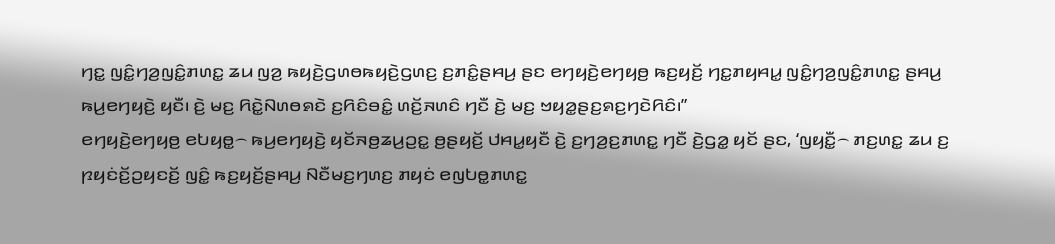ꤚꤢ꤭ ꤜꤢꤨ꤭ꤚꤤ꤬ꤜꤢꤨ꤭ꤊꤛꤢ꤭ ꤘꤣ ꤜꤤ꤬ ꤒꤟꤢꤧ꤬ꤞꤛꤥꤒꤟꤢꤧ꤬ꤞꤛꤢ꤬ ꤢ꤬ꤊꤢꤨ꤭ꤔꤌꤣ꤬ ꤔꤢ ꤕꤚꤟꤢꤧ꤬ꤕꤚꤟꤥ꤬ ꤒꤢ꤬ꤟꤢꤩ꤬ ꤚꤢ꤭ꤊꤟꤌꤣ꤭ ꤜꤢꤨ꤭ꤚꤤ꤬ꤜꤢꤨ꤭ꤊꤛꤢ꤭ ꤔꤌꤣ꤬ ꤒꤣ꤬ꤕꤚꤟꤢꤧ꤬ ꤟꤢꤪ꤯ ꤢꤧ꤬ ꤗꤢ꤬ ꤖꤢꤧ꤭ꤡꤛꤥꤎꤢꤧ ꤢ꤬ꤖꤢꤨꤋꤢꤨ꤭ ꤛꤢꤩ꤬ꤏꤛꤢꤨ ꤚꤢꤪ ꤢꤧ꤬ ꤗꤢ꤬ ꤠꤟꤤ꤭ꤔꤢ꤬ꤎꤢ꤬ꤚꤢꤧꤖꤢꤨ꤯”
ꤕꤚꤟꤢꤧ꤬ꤕꤚꤟꤥ꤬ ꤕꤝꤟꤥ꤭꤮ ꤒꤣ꤬ꤕꤚꤟꤢꤧ꤬ ꤟꤢꤩꤏꤥ꤬ꤘꤣ꤬ꤑꤢ꤭ ꤥ꤬ꤔꤟꤢꤩ꤬ ꤓꤌꤣ꤭ꤟꤢꤪ ꤢꤧ꤬ ꤢ꤬ꤚꤤ꤬ꤢ꤬ꤊꤛꤢ꤭ ꤚꤢꤪ ꤢꤧ꤬ꤞꤤ꤭ ꤟꤢꤩ ꤔꤢ, ‘ꤜꤟꤢꤪ꤭꤮ ꤊꤢ꤬ꤛꤢ꤭ ꤘꤣ ꤢ꤬ ꤐꤟꤢꤦꤢꤩ꤬ꤑꤟꤢꤢꤩ꤬ ꤜꤢꤨ꤭ ꤒꤢ꤬ꤟꤢꤩ꤬ꤔꤌꤣ꤬ ꤡꤢꤪꤗꤢ꤬ꤚꤛꤢ꤬ ꤊꤟꤢꤦ ꤕꤜꤝꤥ꤭ꤊꤛꤢ꤭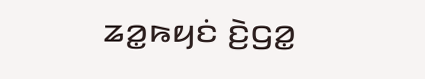ꤘꤤ꤭ꤒꤟꤢꤦ ꤢꤧ꤬ꤞꤤ꤭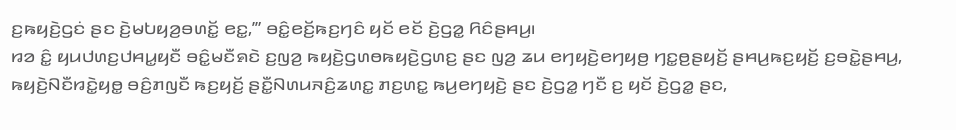ꤢ꤬ꤒꤟꤢꤧ꤬ꤞꤢꤦ ꤔꤢ ꤢꤧ꤬ꤗꤝꤟꤤ꤬ꤋꤛꤢꤩ꤭ ꤕꤢ꤭,’” ꤋꤢꤨ꤭ꤕꤢꤩ꤬ꤒꤢ꤬ꤚꤢꤨ ꤟꤢꤩ ꤕꤢꤩ ꤢꤧ꤬ꤞꤤ꤭ ꤖꤢꤨꤔꤌꤣ꤬꤯
ꤙꤤ ꤢꤨ꤭ ꤟꤣꤓꤛꤢ꤬ꤓꤌꤣ꤭ꤟꤢꤪ ꤋꤢꤨ꤭ꤗꤢꤪꤎꤢꤧ ꤢ꤬ꤜꤤ꤬ ꤒꤟꤢꤧ꤬ꤞꤛꤥꤒꤟꤢꤧ꤬ꤞꤛꤢ꤬ ꤔꤢ ꤜꤤ꤬ ꤘꤣ ꤕꤚꤟꤢꤧ꤬ꤕꤚꤟꤥ꤬ ꤚꤢ꤭ꤥ꤬ꤔꤟꤢꤩ꤬ ꤔꤌꤣ꤬ꤒꤢ꤬ꤟꤢꤩ꤬ ꤢ꤬ꤋꤢꤧ꤭ꤔꤌꤣ꤬, ꤒꤟꤢꤧ꤬ꤡꤢꤪꤙꤢꤧ꤭ꤟꤥ꤭ ꤋꤢꤨ꤬ꤊꤜꤢꤪ ꤒꤢ꤬ꤟꤢꤩ꤬ ꤔꤢꤪ꤭ꤡꤛꤣꤏꤢꤨ꤬ꤘꤛꤢ꤭ ꤊꤢ꤬ꤛꤢ꤭ ꤒꤣ꤬ꤕꤚꤟꤢꤧ꤬ ꤔꤢ ꤢꤧ꤬ꤞꤤ꤭ ꤚꤢꤪ ꤢ꤬ ꤟꤢꤩ ꤢꤧ꤬ꤞꤤ꤭ ꤔꤢ,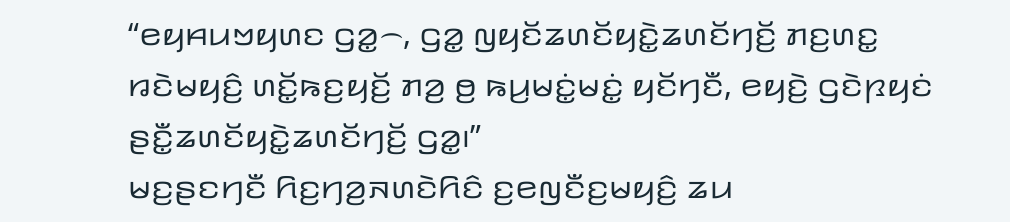“ꤕꤟꤌꤣꤠꤟꤛꤢ ꤞꤤ꤭꤮, ꤞꤤ꤭ ꤜꤟꤢꤩꤘꤛꤢꤩꤟꤢꤧ꤭ꤘꤛꤢꤩꤚꤢꤩ꤬ ꤊꤢ꤬ꤛꤢ꤭ ꤙꤢꤧꤗꤟꤢꤨ꤬ ꤛꤢꤩ꤭ꤒꤢ꤬ꤟꤢꤩ꤬ ꤊꤤ꤬ ꤥ꤬ ꤒꤣ꤬ꤗꤢꤦ꤭ꤗꤢꤦ꤭ ꤟꤢꤩꤚꤢꤪ, ꤕꤟꤢꤧ꤬ ꤞꤢꤧꤐꤟꤢꤦ ꤔꤢꤪ꤭ꤘꤛꤢꤩꤟꤢꤧ꤭ꤘꤛꤢꤩꤚꤢꤩ꤬ ꤞꤤ꤭꤯”
ꤗꤢ꤬ꤔꤢꤚꤢꤪ ꤖꤢ꤬ꤚꤤ꤬ꤏꤛꤢꤧꤖꤢꤨ ꤢ꤬ꤕꤜꤢꤪꤢ꤬ꤗꤟꤢꤨ꤬ ꤘꤣ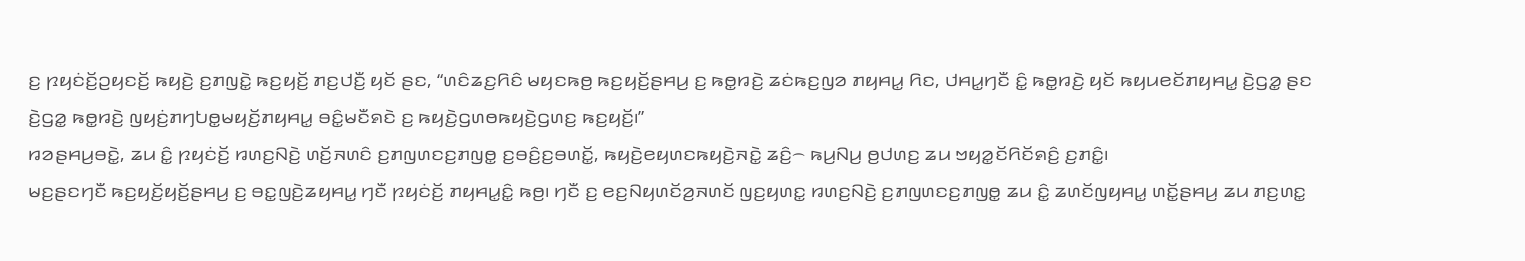ꤢ꤬ ꤐꤟꤢꤦꤢꤩ꤬ꤑꤟꤢꤢꤩ꤬ ꤒꤟꤢꤧ꤬ ꤢ꤬ꤊꤜꤢꤧ꤭ ꤒꤢ꤬ꤟꤢꤩ꤬ ꤊꤢ꤬ꤓꤢꤪ꤬ ꤟꤢꤩ ꤔꤢ, “ꤛꤢꤨꤘꤢ꤬ꤖꤢꤨ ꤗꤟꤢꤒꤥ꤬ ꤒꤢ꤬ꤟꤢꤩ꤬ꤔꤌꤣ꤬ ꤢ꤬ ꤒꤥ꤭ꤙꤢꤧ꤬ ꤘꤢꤦꤒꤢ꤬ꤜꤤ ꤊꤟꤌꤣ꤭ ꤖꤢ, ꤓꤌꤣ꤭ꤚꤢꤪ ꤢꤨ꤭ ꤒꤥ꤭ꤙꤢꤧ꤬ ꤟꤢꤩ ꤒꤟꤣꤕꤢꤩꤊꤟꤌꤣ꤭ ꤢꤧ꤬ꤞꤤ꤭ ꤔꤢ ꤢꤧ꤬ꤞꤤ꤭ ꤒꤥ꤭ꤙꤢꤧ꤬ ꤜꤟꤢꤦ꤬ꤊꤚꤝꤥ꤭ꤗꤟꤢꤩ꤬ꤊꤟꤌꤣ꤭ ꤋꤢꤨ꤭ꤗꤢꤪꤎꤢꤧ ꤢ꤬ ꤒꤟꤢꤧ꤬ꤞꤛꤥꤒꤟꤢꤧ꤬ꤞꤛꤢ꤬ ꤒꤢ꤬ꤟꤢꤩ꤬꤯”
ꤙꤤꤔꤌꤣ꤬ꤋꤢꤧ꤭, ꤘꤣ ꤢꤨ꤭ ꤐꤟꤢꤦꤢꤩ꤬ ꤙꤛꤢ꤬ꤡꤢꤧ꤬ ꤛꤢꤩ꤬ꤏꤛꤢꤨ ꤢ꤬ꤊꤜꤛꤢꤢ꤬ꤊꤜꤥ꤭ ꤢ꤬ꤋꤢꤨ꤬ꤢ꤬ꤋꤛꤢꤩ꤭, ꤒꤟꤢꤧ꤬ꤕꤟꤛꤢꤒꤟꤢꤧ꤬ꤏꤢꤧ꤭ ꤘꤢꤨ꤬꤮ ꤒꤣ꤬ꤡꤣ꤬ ꤥ꤬ꤓꤛꤢ꤬ ꤘꤣ ꤠꤟꤤ꤭ꤢꤩꤖꤢꤩꤎꤢꤨ꤬ ꤢ꤬ꤊꤢꤨ꤭꤯
ꤗꤢ꤬ꤔꤢꤚꤢꤪ ꤒꤢ꤬ꤟꤢꤩ꤬ꤟꤢꤩ꤬ꤔꤌꤣ꤬ ꤢ꤬ ꤋꤢ꤭ꤜꤢꤧ꤬ꤘꤟꤌꤣ꤭ ꤚꤢꤪ ꤐꤟꤢꤦꤢꤩ꤬ ꤊꤟꤌꤣ꤭ꤢꤨ꤭ ꤒꤥ꤬꤯ ꤚꤢꤪ ꤢ꤬ ꤕꤢ꤬ꤡꤟꤛꤢꤩꤤ꤬ꤏꤛꤢꤩ ꤜꤢ꤬ꤟꤛꤢ꤭ ꤙꤛꤢ꤬ꤡꤢꤧ꤬ ꤢ꤬ꤊꤜꤛꤢꤢ꤬ꤊꤜꤥ꤭ ꤘꤣ ꤢꤨ꤭ ꤘꤛꤢꤩꤜꤟꤌꤣ꤭ ꤛꤢꤩ꤭ꤔꤌꤣ꤬ ꤘꤣ ꤊꤢ꤬ꤛꤢ꤭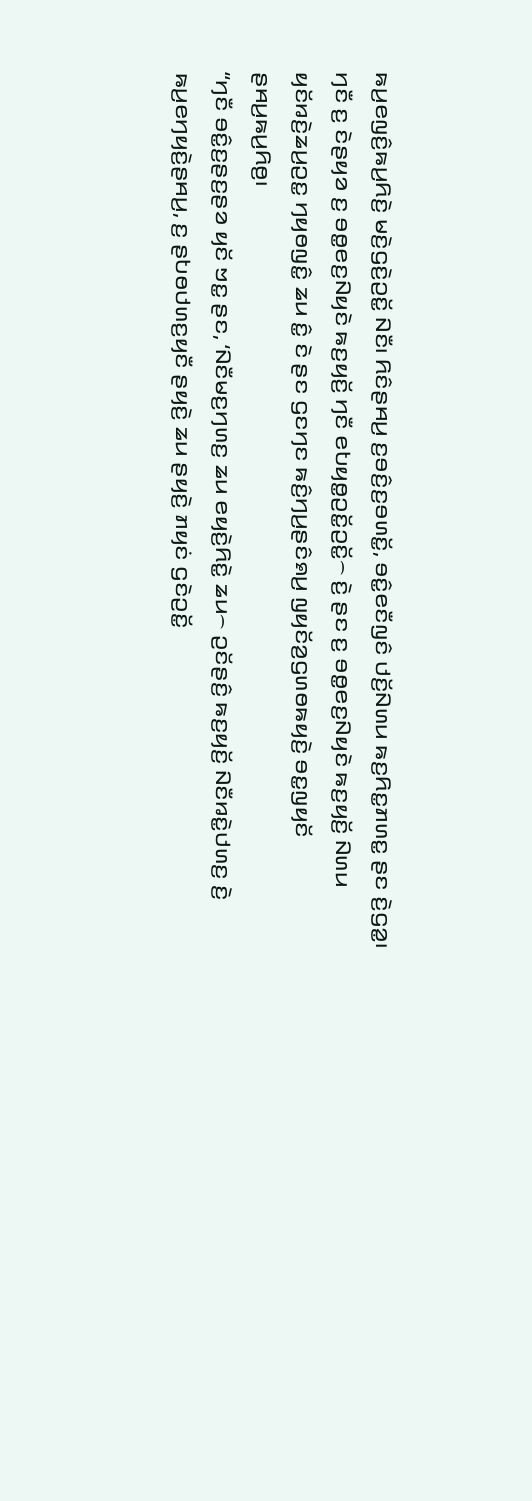ꤒꤣ꤬ꤕꤜꤢꤨ꤬ꤒꤣ꤬ꤖꤢꤧ꤬ ꤗꤢꤧ꤬ꤞꤢꤧ꤬ꤑꤢꤩ꤭ ꤡꤢꤪ꤯ ꤖꤢꤨꤔꤌꤣ꤬ ꤢ꤬ꤋꤢꤨ꤬ꤢ꤬ꤋꤛꤢꤩ꤭, ꤋꤢꤨ꤭ꤕꤢꤪꤜꤢꤨ ꤓꤢꤩ꤬ꤡꤛꤣ ꤒꤢ꤬ꤖꤢ꤭ꤊꤛꤢ꤭ ꤔꤢ ꤢꤧ꤬ꤞꤤ꤭꤯ ꤚꤢꤪ ꤢ꤬ ꤢꤧꤔꤟꤤ ꤢ꤬ ꤋꤥ꤭ꤕꤢ꤬ꤡꤟꤢꤧ ꤒꤢ꤬ꤟꤢꤩ꤬ ꤚꤢꤪ ꤕꤝꤟꤥ꤭ꤑꤢꤩ꤭ꤑꤢꤩ꤭꤮ ꤢꤧ꤬ ꤔꤢ ꤢ꤬ ꤋꤥ꤭ꤕꤢ꤬ꤡꤟꤢꤧ ꤒꤢ꤬ꤟꤢꤩ꤬ ꤡꤛꤣ ꤟꤢꤩꤙꤢꤧ꤬ꤘꤣ꤬ꤑꤢ꤭ ꤚꤟꤥꤜꤢꤨ꤭ ꤘꤣ ꤢꤨ꤭ ꤢꤧ ꤔꤢ ꤞꤢꤚꤢ ꤒꤢꤨ꤬ꤚꤣ꤬ꤔꤢꤨꤎꤣ꤬ ꤜꤟꤢꤩꤤ꤬ꤞꤛꤥꤒꤟꤢꤧ꤬ ꤋꤢ꤭ꤜꤟꤢꤩ ꤔꤌꤣ꤬ꤒꤣ꤬ꤖꤥ꤬꤯
“ꤚꤢꤪ ꤋꤢꤨ꤭ꤢ꤬ꤔꤢ꤬ꤔꤤ ꤟꤢꤩ ꤠꤢ꤭ ꤔꤢ, ‘ꤡꤢꤪꤗꤢ꤬ꤚꤛꤢ꤬ ꤘꤣ ꤕꤟꤢꤧ꤬ꤖꤢꤧ꤭ ꤘꤣ꤮ ꤑꤢꤩꤔꤢꤨ꤬ ꤒꤢ꤬ꤟꤢꤩ꤬ ꤡꤢꤪꤙꤢꤧ꤭ꤓꤛꤢ꤬ ꤢꤧ꤬ ꤒꤣ꤬ꤕꤚꤟꤢꤧ꤬ꤔꤌꤣ꤬, ꤢ꤬ ꤔꤝꤥꤓꤛꤢ꤬ꤟꤢꤪ ꤔꤟꤢꤧ꤬ ꤘꤣ ꤔꤟꤢꤧ꤬ ꤊꤟꤢꤦ ꤞꤢꤧꤑꤢꤩ꤭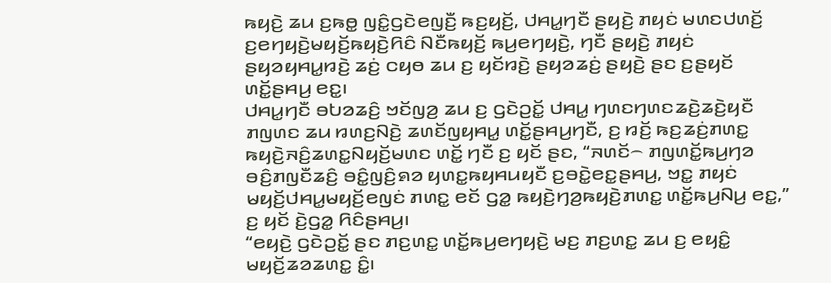ꤒꤟꤢꤧ꤬ ꤘꤣ ꤢ꤬ꤒꤥ꤭ ꤜꤢꤨ꤭ꤞꤢꤧꤕꤜꤢꤪ꤬ ꤒꤢ꤬ꤟꤢꤩ꤬, ꤓꤌꤣ꤭ꤚꤢꤪ ꤔꤟꤢꤧ꤬ ꤊꤟꤢꤦ ꤗꤛꤢꤓꤛꤢꤩ꤬ ꤢ꤬ꤕꤚꤟꤢꤧ꤬ꤗꤟꤢꤩ꤬ꤒꤟꤢꤧ꤬ꤖꤢꤨ ꤡꤢꤪꤒꤟꤢꤩ꤬ ꤒꤣ꤬ꤕꤚꤟꤢꤧ꤬, ꤚꤢꤪ ꤔꤟꤢꤧ꤬ ꤊꤟꤢꤦ ꤔꤟꤤꤟꤌꤣ꤭ꤙꤢꤧ꤬ ꤘꤢꤦ꤬ ꤍꤟꤥ ꤘꤣ ꤢ꤬ ꤟꤢꤩꤙꤢꤧ꤬ ꤔꤟꤤꤘꤢꤦ꤬ ꤔꤟꤢꤧ꤬ ꤔꤢ ꤢ꤬ꤔꤟꤢꤩ ꤛꤢꤩ꤭ꤔꤌꤣ꤬ ꤕꤢ꤭꤯
ꤓꤌꤣ꤭ꤚꤢꤪ ꤋꤝꤤꤘꤢꤨ꤬ ꤠꤢꤩꤜꤤ꤬ ꤘꤣ ꤢ꤬ ꤞꤢꤧꤑꤢꤩ꤭ ꤓꤌꤣ꤭ ꤚꤛꤢꤚꤛꤢꤘꤢꤧ꤬ꤘꤢꤧ꤬ꤟꤢꤪ ꤊꤜꤛꤢ ꤘꤣ ꤙꤛꤢ꤬ꤡꤢꤧ꤬ ꤘꤛꤢꤩꤜꤟꤌꤣ꤭ ꤛꤢꤩ꤭ꤔꤌꤣ꤬ꤚꤢꤪ, ꤢ꤬ ꤙꤢꤩ꤬ ꤒꤢ꤬ꤘꤢꤦ꤬ꤊꤛꤢ꤭ ꤒꤟꤢꤧ꤬ꤏꤢꤨ꤬ꤘꤛꤢ꤭ꤡꤟꤢꤩ꤬ꤗꤛꤢ ꤛꤢꤩ꤭ ꤚꤢꤪ ꤢ꤬ ꤟꤢꤩ ꤔꤢ, “ꤏꤛꤢꤩ꤮ ꤊꤜꤛꤢꤩ꤭ꤒꤣ꤬ꤚꤤ ꤋꤢꤨ꤬ꤊꤜꤢꤪꤘꤢꤨ꤬ ꤋꤢꤨ꤭ꤜꤢꤨ꤬ꤎꤤ ꤟꤛꤢ꤭ꤒꤟꤌꤣꤟꤢꤪ ꤢ꤬ꤋꤢꤧ꤭ꤕꤢ꤭ꤔꤌꤣ꤬, ꤠꤢ꤭ ꤊꤟꤢꤦ ꤗꤟꤢꤩ꤬ꤓꤌꤣ꤭ꤗꤟꤢꤩ꤬ꤕꤜꤢꤦ ꤊꤛꤢ꤭ ꤕꤢꤩ ꤞꤤ꤭ ꤒꤟꤢꤧ꤬ꤚꤤ꤬ꤒꤟꤢꤧ꤬ꤊꤛꤢ꤭ ꤛꤢꤩ꤭ꤒꤣ꤬ꤡꤣ꤬ ꤕꤢ꤭,” ꤢ꤬ ꤟꤢꤩ ꤢꤧ꤬ꤞꤤ꤭ ꤖꤢꤨꤔꤌꤣ꤬꤯
“ꤕꤟꤢꤧ꤬ ꤞꤢꤧꤑꤢꤩ꤭ ꤔꤢ ꤊꤢ꤬ꤛꤢ꤭ ꤛꤢꤩ꤭ꤒꤣ꤬ꤕꤚꤟꤢꤧ꤬ ꤗꤢ꤬ ꤊꤢ꤬ꤛꤢ꤭ ꤘꤣ ꤢ꤬ ꤕꤟꤢꤨ꤭ ꤗꤟꤢꤩ꤬ꤘꤤꤘꤛꤢ꤭ ꤢꤨ꤭꤯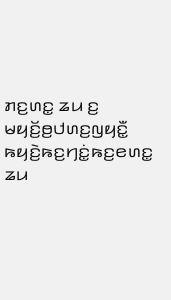ꤊꤢ꤬ꤛꤢ꤭ ꤘꤣ ꤢ꤬ ꤗꤟꤢꤩ꤬ꤥ꤬ꤓꤛꤢ꤬ꤜꤟꤢꤪ꤭ ꤒꤟꤢꤧ꤬ꤒꤢ꤬ꤚꤢꤦ꤭ꤒꤢ꤬ꤕꤛꤢ꤭ ꤘꤣ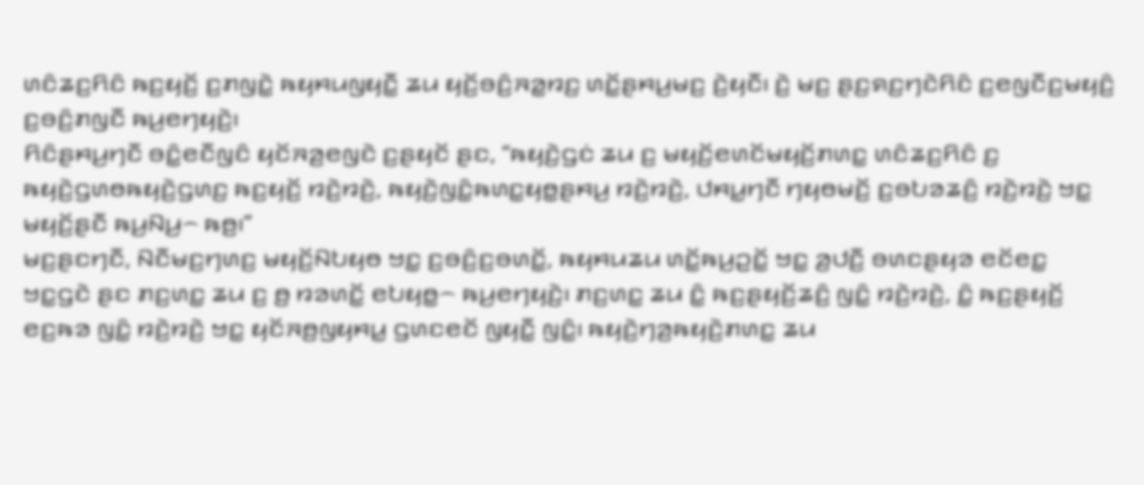ꤛꤢꤨꤘꤢ꤬ꤖꤢꤨ ꤒꤢ꤬ꤟꤢꤩ꤬ ꤢ꤬ꤊꤜꤢꤧ꤭ ꤒꤟꤌꤣꤜꤟꤢꤪ꤭ ꤘꤣ ꤟꤢꤩ꤬ꤋꤢꤨ꤬ꤏꤤ꤭ꤙꤢ꤬ ꤛꤢꤩ꤭ꤔꤌꤣ꤬ꤗꤢ꤬ ꤢꤧ꤬ꤟꤢꤪ꤯ ꤢꤧ꤬ ꤗꤢ꤬ ꤔꤢ꤬ꤎꤢ꤬ꤚꤢꤧꤖꤢꤨ ꤢ꤬ꤕꤜꤢꤪꤢ꤬ꤗꤟꤢꤨ꤬ ꤢ꤬ꤋꤢꤨ꤬ꤊꤜꤢꤪ ꤒꤣ꤬ꤕꤚꤟꤢꤧ꤬꤯
ꤖꤢꤨꤔꤌꤣ꤬ꤚꤢꤪ ꤋꤢꤨ꤭ꤕꤢꤪꤜꤢꤨ ꤟꤢꤩꤏꤤ꤬ꤕꤜꤢꤧ ꤢ꤬ꤔꤟꤢꤩ ꤔꤢ, “ꤒꤟꤢꤧ꤬ꤞꤢꤦ ꤘꤣ ꤢ꤬ ꤗꤟꤢꤩ꤬ꤕꤛꤢꤩꤗꤟꤢꤩ꤬ꤊꤛꤢ꤭ ꤛꤢꤨꤘꤢ꤬ꤖꤢꤨ ꤢ꤬ ꤒꤟꤢꤧ꤬ꤞꤛꤥꤒꤟꤢꤧ꤬ꤞꤛꤢ꤬ ꤒꤢ꤬ꤟꤢꤩ꤬ ꤙꤢꤧ꤬ꤙꤢꤧ꤬, ꤒꤟꤢꤧ꤬ꤜꤢꤨ꤭ꤒꤛꤢ꤭ꤟꤥ꤭ꤔꤌꤣ꤬ ꤙꤢꤧ꤬ꤙꤢꤧ꤬, ꤓꤌꤣ꤭ꤚꤢꤪ ꤚꤟꤥꤗꤢꤩ꤬ ꤢ꤬ꤋꤝꤤꤘꤢꤨ꤬ ꤙꤢꤧ꤬ꤙꤢꤧ꤬ ꤠꤢ꤭ ꤗꤟꤢꤩ꤬ꤔꤢꤪ ꤒꤣ꤬ꤡꤣ꤬꤮ ꤒꤥ꤬꤯”
ꤗꤢ꤬ꤔꤢꤚꤢꤪ, ꤡꤢꤪꤗꤢ꤬ꤚꤛꤢ꤬ ꤗꤟꤢꤩ꤬ꤡꤝꤟꤥ ꤠꤢ꤭ ꤢ꤬ꤋꤢꤨ꤬ꤢ꤬ꤋꤛꤢꤩ꤭, ꤒꤟꤌꤣꤘꤣ ꤛꤢꤩ꤭ꤒꤣ꤬ꤑꤢꤩ꤭ ꤠꤢ꤭ ꤤ꤬ꤓꤢꤪ꤬ ꤋꤛꤢꤔꤟꤤ ꤕꤢꤩꤕꤢ꤭ ꤠꤢ꤭ꤞꤢꤧ ꤔꤢ ꤊꤢ꤬ꤛꤢ꤭ ꤘꤣ ꤢ꤬ ꤥ꤬ ꤙꤤꤛꤢꤩ꤭ ꤕꤝꤟꤥ꤭꤮ ꤒꤣ꤬ꤕꤚꤟꤢꤧ꤬꤯ ꤊꤢ꤬ꤛꤢ꤭ ꤘꤣ ꤢꤨ꤭ ꤒꤢ꤬ꤔꤟꤢꤩ꤬ꤘꤢꤨ꤬ ꤜꤢꤨ꤭ ꤙꤢꤧ꤬ꤙꤢꤧ꤬, ꤢꤨ꤭ ꤒꤢ꤬ꤔꤟꤢꤩ꤬ ꤕꤢ꤬ꤒꤤ ꤜꤢꤨ꤭ ꤙꤢꤧ꤬ꤙꤢꤧ꤬ ꤠꤢ꤭ ꤟꤢꤩꤏꤥ꤬ꤜꤟꤌꤣ꤭ ꤞꤛꤢꤕꤢꤩ ꤜꤟꤢꤪ꤭ ꤜꤢꤨ꤭꤯ ꤒꤟꤢꤧ꤬ꤚꤤ꤬ꤒꤟꤢꤧ꤬ꤊꤛꤢ꤭ ꤘꤣ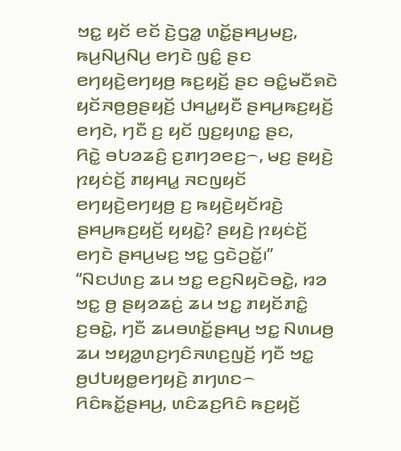ꤠꤢ꤭ ꤟꤢꤩ ꤕꤢꤩ ꤢꤧ꤬ꤞꤤ꤭ ꤛꤢꤩ꤭ꤔꤌꤣ꤬ꤗꤢ꤬, ꤒꤣ꤬ꤡꤣ꤬ꤡꤣ꤬ ꤕꤚꤢꤧ ꤜꤢꤨ꤭ ꤔꤢ ꤕꤚꤟꤢꤧ꤬ꤕꤚꤟꤥ꤬ ꤒꤢ꤬ꤟꤢꤩ꤬ ꤔꤢ ꤋꤢꤨ꤭ꤗꤢꤪꤎꤢꤧ ꤟꤢꤩꤏꤥ꤬ꤥ꤬ꤔꤟꤢꤩ꤬ ꤓꤌꤣ꤭ꤟꤢꤪ ꤔꤌꤣ꤬ꤒꤢ꤬ꤟꤢꤩ꤬ ꤕꤚꤢꤧ, ꤚꤢꤪ ꤢ꤬ ꤟꤢꤩ ꤜꤢ꤬ꤟꤛꤢ꤭ ꤔꤢ,
ꤖꤢꤧ꤭ ꤋꤝꤤꤘꤢꤨ꤬ ꤢ꤬ꤊꤚꤤꤕꤢ꤬꤮, ꤗꤢ꤬ ꤔꤟꤢꤧ꤬ ꤐꤟꤢꤦꤢꤩ꤬ ꤊꤟꤌꤣ꤭ ꤏꤢꤜꤟꤢꤩ ꤕꤚꤟꤢꤧ꤬ꤕꤚꤟꤥ꤬ ꤢ꤬ ꤒꤟꤢꤧ꤬ꤟꤢꤩꤙꤢꤧ꤬ ꤔꤌꤣ꤬ꤒꤢ꤬ꤟꤢꤩ꤬ ꤟꤟꤢꤧ꤭? ꤔꤟꤢꤧ꤬ ꤐꤟꤢꤦꤢꤩ꤬ ꤕꤚꤢꤧ ꤔꤌꤣ꤬ꤗꤢ꤬ ꤠꤢ꤭ ꤞꤢꤧꤑꤢꤩ꤭꤯”
“ꤡꤢꤓꤛꤢ꤬ ꤘꤣ ꤠꤢ꤭ ꤕꤢ꤬ꤡꤟꤢꤧꤋꤢꤧ꤭, ꤙꤤ ꤠꤢ꤭ ꤥ꤬ ꤔꤟꤤꤘꤢꤦ꤬ ꤘꤣ ꤠꤢ꤭ ꤊꤟꤢꤩꤊꤢꤨ꤭ ꤢ꤬ꤋꤢꤧ꤭, ꤚꤢꤪ ꤘꤣꤋꤛꤢꤩ꤭ꤔꤌꤣ꤬ ꤠꤢ꤭ ꤡꤛꤣꤥ꤬ ꤘꤣ ꤠꤟꤤ꤭ꤛꤢ꤬ꤚꤢꤨꤏꤛꤢ꤬ꤜꤢꤩ꤬ ꤚꤢꤪ ꤠꤢ꤭ ꤥ꤬ꤓꤝꤟꤥ꤭ꤕꤚꤟꤢꤧ꤬ ꤊꤚꤛꤢ꤮ ꤖꤢꤨꤒꤢꤩ꤭ꤔꤌꤣ꤬, ꤛꤢꤨꤘꤢ꤬ꤖꤢꤨ ꤒꤢ꤬ꤟꤢꤩ꤬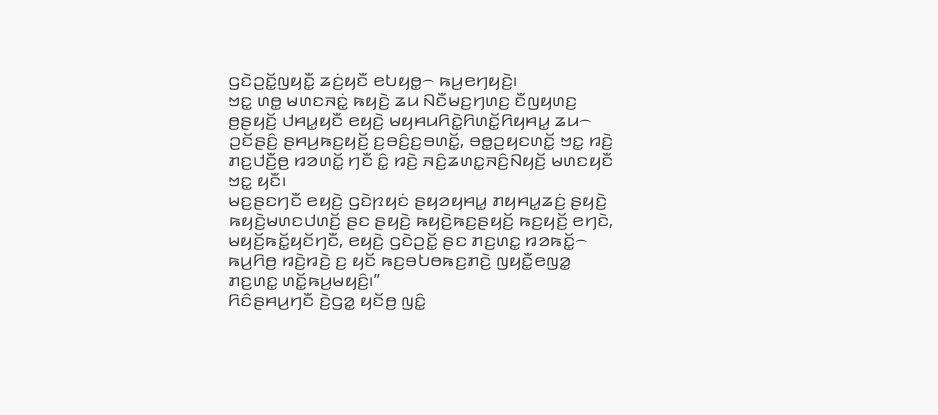ꤞꤢꤧꤑꤢꤩ꤭ꤜꤟꤢꤪ꤭ ꤘꤢꤦ꤬ꤟꤢꤪ ꤕꤝꤟꤥ꤭꤮ ꤒꤣ꤬ꤕꤚꤟꤢꤧ꤬꤯
ꤠꤢ꤭ ꤛꤥ꤭ ꤗꤛꤢꤏꤢꤦ꤭ ꤒꤟꤢꤧ꤬ ꤘꤣ ꤡꤢꤪꤗꤢ꤬ꤚꤛꤢ꤬ ꤢꤪꤜꤟꤛꤢ꤬ ꤥ꤬ꤔꤟꤢꤩ꤬ ꤓꤌꤣ꤭ꤟꤢꤪ ꤕꤟꤢꤧ꤬ ꤗꤟꤌꤣꤖꤢꤧ꤭ꤖꤛꤢꤩ꤭ꤖꤟꤌꤣ꤭ ꤘꤣ꤮ ꤑꤢꤩꤔꤢꤨ꤬ ꤔꤌꤣ꤬ꤒꤢ꤬ꤟꤢꤩ꤬ ꤢ꤬ꤋꤢꤨ꤬ꤢ꤬ꤋꤛꤢꤩ꤭, ꤋꤥ꤭ꤑꤟꤢꤛꤢꤩ꤭ ꤠꤢ꤭ ꤙꤢꤧ꤬ ꤊꤢ꤬ꤓꤢꤪ꤬ꤥ꤬ ꤙꤤꤛꤢꤩ꤭ ꤚꤢꤪ ꤢꤨ꤭ ꤙꤢꤧ꤬ ꤏꤢꤨ꤬ꤘꤛꤢ꤭ꤏꤢꤨ꤬ꤡꤟꤢꤩ꤬ ꤗꤛꤢꤟꤢꤪ ꤠꤢ꤭ ꤟꤢꤪ꤯
ꤗꤢ꤬ꤔꤢꤚꤢꤪ ꤕꤟꤢꤧ꤬ ꤞꤢꤧꤐꤟꤢꤦ ꤔꤟꤤꤟꤌꤣ꤭ ꤊꤟꤌꤣ꤭ꤘꤢꤦ꤬ ꤔꤟꤢꤧ꤬ ꤒꤟꤢꤧ꤬ꤗꤛꤢꤓꤛꤢꤩ꤬ ꤔꤢ ꤔꤟꤢꤧ꤬ ꤒꤟꤢꤧ꤬ꤒꤢ꤬ꤔꤟꤢꤩ꤬ ꤒꤢ꤬ꤟꤢꤩ꤬ ꤕꤚꤢꤧ, ꤗꤟꤢꤩ꤬ꤒꤢꤩ꤭ꤟꤢꤩꤚꤢꤪ, ꤕꤟꤢꤧ꤬ ꤞꤢꤧꤑꤢꤩ꤭ ꤔꤢ ꤊꤢ꤬ꤛꤢ꤭ ꤙꤤꤒꤢꤩ꤭꤮ ꤒꤣ꤬ꤖꤥ꤬ ꤙꤢꤧ꤬ꤙꤢꤧ꤬ ꤢ꤬ ꤟꤢꤩ ꤒꤢ꤬ꤋꤝꤥꤒꤢ꤬ꤊꤢꤧ꤬ ꤜꤟꤢꤪ꤭ꤕꤜꤤ꤭ ꤊꤢ꤬ꤛꤢ꤭ ꤛꤢꤩ꤭ꤒꤣ꤬ꤗꤟꤢꤨ꤬꤯”
ꤖꤢꤨꤔꤌꤣ꤬ꤚꤢꤪ ꤢꤧ꤬ꤞꤤ꤭ ꤟꤢꤩꤥ꤬ ꤜꤢꤨ꤭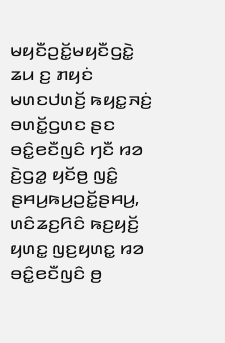ꤗꤟꤢꤪꤑꤢꤩ꤭ꤗꤟꤢꤪꤞꤢꤧ꤭ ꤘꤣ ꤢ꤬ ꤊꤟꤢꤦ ꤗꤛꤢꤓꤛꤢꤩ꤬ ꤒꤟꤢ꤭ꤏꤢꤦ꤬ ꤋꤛꤢꤩ꤭ꤞꤛꤢ ꤔꤢ ꤋꤢꤨ꤭ꤕꤢꤪꤜꤢꤨ ꤚꤢꤪ ꤙꤤ ꤢꤧ꤬ꤞꤤ꤭ ꤟꤢꤩꤥ꤬ ꤜꤢꤨ꤭ ꤔꤌꤣ꤬ꤒꤣ꤬ꤑꤢꤩ꤭ꤔꤌꤣ꤬, ꤛꤢꤨꤘꤢ꤬ꤖꤢꤨ ꤒꤢ꤬ꤟꤢꤩ꤬ ꤟꤛꤢ꤭ ꤜꤢ꤬ꤟꤛꤢ꤭ ꤙꤤ ꤋꤢꤨ꤭ꤕꤢꤪꤜꤢꤨ ꤥ꤬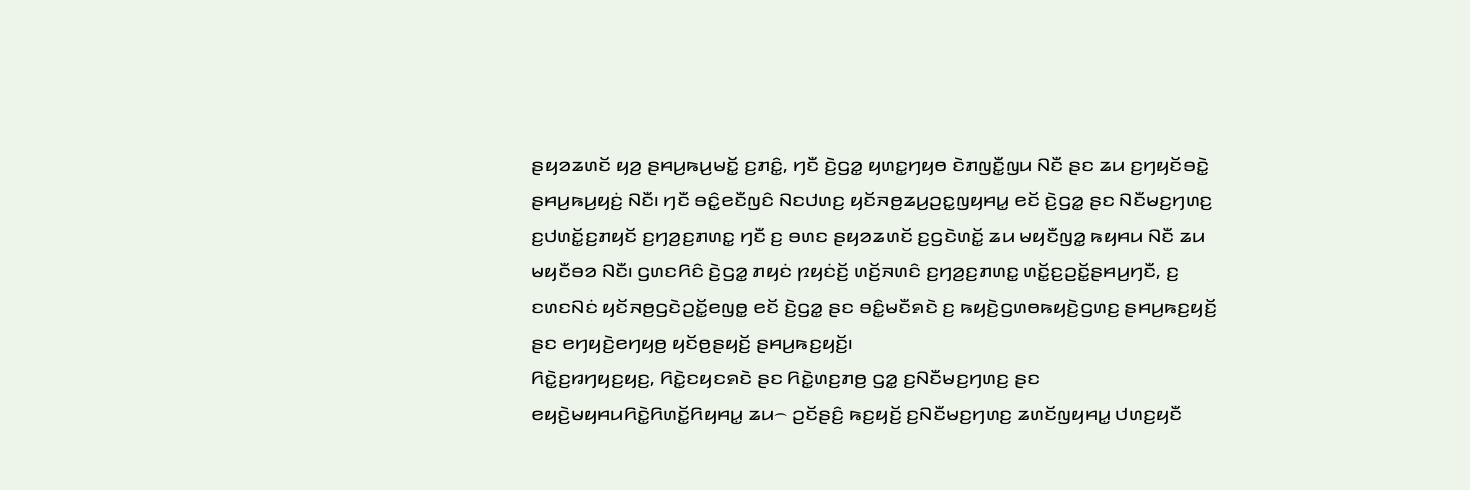ꤔꤟꤤꤘꤛꤢꤩ ꤟꤤ꤬ ꤔꤌꤣ꤬ꤒꤣ꤬ꤗꤢꤩ꤭ ꤢ꤬ꤊꤢꤨ꤭, ꤚꤢꤪ ꤢꤧ꤬ꤞꤤ꤭ ꤟꤛꤢ꤭ꤚꤟꤥ ꤢꤧꤊꤜꤢꤪ꤭ꤜꤣ ꤡꤢꤪ ꤔꤢ ꤘꤣ ꤢ꤬ꤚꤟꤢꤩꤋꤢꤧ꤭ ꤔꤌꤣ꤬ꤒꤣ꤬ꤟꤢꤦ꤬ ꤡꤢꤪ꤯ ꤚꤢꤪ ꤋꤢꤨ꤭ꤕꤢꤪꤜꤢꤨ ꤡꤢꤓꤛꤢ꤬ ꤟꤢꤩꤏꤥ꤬ꤘꤣ꤬ꤑꤢ꤭ꤜꤟꤌꤣ꤭ ꤕꤢꤩ ꤢꤧ꤬ꤞꤤ꤭ ꤔꤢ ꤡꤢꤪꤗꤢ꤬ꤚꤛꤢ꤬ ꤢ꤬ꤓꤛꤢꤩ꤭ꤢ꤬ꤊꤟꤢꤩ ꤢ꤬ꤚꤤ꤬ꤢ꤬ꤊꤛꤢ꤭ ꤚꤢꤪ ꤢ꤬ ꤋꤛꤢ ꤔꤟꤤꤘꤛꤢꤩ ꤢ꤬ꤞꤢꤧꤛꤢꤩ꤭ ꤘꤣ ꤗꤟꤢꤪꤜꤤ꤭ ꤒꤟꤌꤣ ꤡꤢꤪ ꤘꤣ ꤗꤟꤢꤪꤋꤤ ꤡꤢꤪ꤯ ꤞꤛꤢꤖꤢꤨ ꤢꤧ꤬ꤞꤤ꤭ ꤊꤟꤢꤦ ꤐꤟꤢꤦꤢꤩ꤬ ꤛꤢꤩ꤬ꤏꤛꤢꤨ ꤢ꤬ꤚꤤ꤬ꤢ꤬ꤊꤛꤢ꤭ ꤛꤢꤩ꤭ꤢ꤬ꤑꤢꤩ꤭ꤔꤌꤣ꤬ꤚꤢꤪ, ꤢ꤬ ꤢꤛꤢꤡꤢꤦ ꤟꤢꤩꤏꤥ꤬ꤞꤢꤧꤑꤢꤩ꤭ꤕꤜꤥ꤭ ꤕꤢꤩ ꤢꤧ꤬ꤞꤤ꤭ ꤔꤢ ꤋꤢꤨ꤭ꤗꤢꤪꤎꤢꤧ ꤢ꤬ ꤒꤟꤢꤧ꤬ꤞꤛꤥꤒꤟꤢꤧ꤬ꤞꤛꤢ꤬ ꤔꤌꤣ꤬ꤒꤢ꤬ꤟꤢꤩ꤬ ꤔꤢ ꤕꤚꤟꤢꤧ꤬ꤕꤚꤟꤥ꤬ ꤟꤢꤩꤥ꤬ꤔꤟꤢꤩ꤬ ꤔꤌꤣ꤬ꤒꤢ꤬ꤟꤢꤩ꤬꤯
ꤖꤢꤧ꤭ꤢ꤬ꤙꤚꤟꤢ꤬ꤟꤢ꤬, ꤖꤢꤧ꤭ꤢꤟꤢꤎꤢꤧ ꤔꤢ ꤖꤢꤧ꤭ꤛꤢ꤬ꤊꤥ꤬ ꤞꤤ꤭ ꤢ꤬ꤡꤢꤪꤗꤢ꤬ꤚꤛꤢ꤬ ꤔꤢ ꤕꤟꤢꤧ꤬ꤗꤟꤌꤣꤖꤢꤧ꤭ꤖꤛꤢꤩ꤭ꤖꤟꤌꤣ꤭ ꤘꤣ꤮ ꤑꤢꤩꤔꤢꤨ꤬ ꤒꤢ꤬ꤟꤢꤩ꤬ ꤢ꤬ꤡꤢꤪꤗꤢ꤬ꤚꤛꤢ꤬ ꤘꤛꤢꤩꤜꤟꤌꤣ꤭ ꤓꤛꤢ꤬ꤟꤢꤪ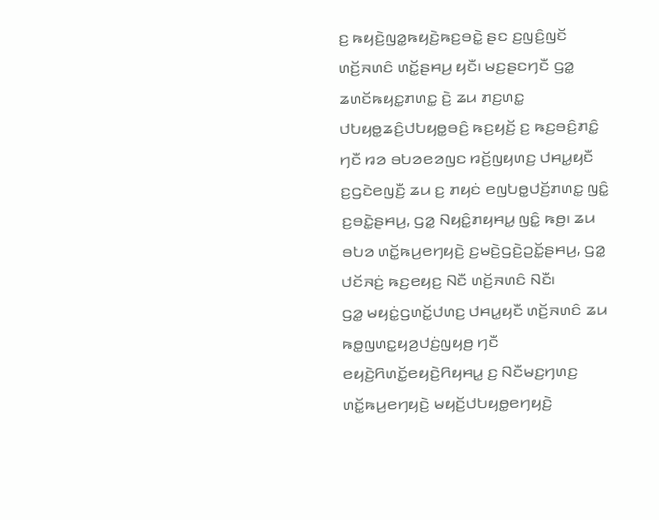ꤢ꤬ ꤒꤟꤢꤧ꤬ꤜꤤ꤭ꤒꤟꤢꤧ꤬ꤒꤢ꤬ꤋꤢꤧ꤭ ꤔꤢ ꤢ꤬ꤜꤢꤨ꤬ꤜꤢꤩ ꤛꤢꤩ꤬ꤏꤛꤢꤨ ꤛꤢꤩ꤭ꤔꤌꤣ꤬ ꤟꤢꤪ꤯ ꤗꤢ꤬ꤔꤢꤚꤢꤪ ꤞꤤ꤭ ꤘꤛꤢꤩꤒꤟꤢ꤭ꤊꤛꤢ꤭ ꤢꤧ꤬ ꤘꤣ ꤊꤢ꤬ꤛꤢ꤭ ꤓꤝꤟꤥ꤭ꤘꤢꤨ꤬ꤓꤝꤟꤥ꤭ꤋꤢꤨ꤬ ꤒꤢ꤬ꤟꤢꤩ꤬ ꤢ꤬ ꤒꤢ꤬ꤋꤢꤨ꤬ꤊꤢꤨ꤭ ꤚꤢꤪ ꤙꤤ ꤋꤝꤤꤕꤤꤜꤢ ꤙꤢꤩ꤬ꤜꤟꤛꤢ꤬ ꤓꤌꤣ꤭ꤟꤢꤪ ꤢ꤬ꤞꤢꤧꤕꤜꤢꤪ꤬ ꤘꤣ ꤢ꤬ ꤊꤟꤢꤦ ꤕꤜꤝꤥ꤭ꤓꤢꤩ꤬ꤊꤛꤢ꤭ ꤜꤢꤨ꤭ ꤢ꤬ꤋꤢꤧ꤭ꤔꤌꤣ꤬, ꤞꤤ꤭ ꤡꤟꤢꤨ꤭ꤊꤟꤌꤣ꤭ ꤜꤢꤨ꤭ ꤒꤥ꤬꤯ ꤘꤣ ꤋꤝꤤ ꤛꤢꤩ꤭ꤒꤣ꤬ꤕꤚꤟꤢꤧ꤬ ꤢ꤬ꤗꤢꤧ꤬ꤞꤢꤧ꤬ꤑꤢꤩ꤭ꤔꤌꤣ꤬, ꤞꤤ꤭ ꤓꤢꤩꤏꤢꤦ꤬ ꤒꤢ꤬ꤕꤟꤢ꤬ ꤡꤢꤪ ꤛꤢꤩ꤬ꤏꤛꤢꤨ ꤡꤢꤪ꤯
ꤞꤤ꤭ ꤗꤟꤢꤦ꤭ꤞꤛꤢꤩ꤭ꤓꤛꤢ꤬ ꤓꤌꤣ꤭ꤟꤢꤪ ꤛꤢꤩ꤬ꤏꤛꤢꤨ ꤘꤣ ꤒꤥ꤭ꤜꤛꤢ꤭ꤟꤤ꤬ꤓꤢꤦ꤬ꤜꤟꤥ꤬ ꤚꤢꤪ ꤕꤟꤢꤧ꤬ꤖꤛꤢꤩ꤭ꤕꤟꤢꤧ꤬ꤖꤟꤌꤣ꤭ ꤢ꤬ ꤡꤢꤪꤗꤢ꤬ꤚꤛꤢ꤬ ꤛꤢꤩ꤭ꤒꤣ꤬ꤕꤚꤟꤢꤧ꤬ ꤗꤟꤢꤩ꤬ꤓꤝꤟꤥ꤭ꤕꤚꤟꤢꤧ꤬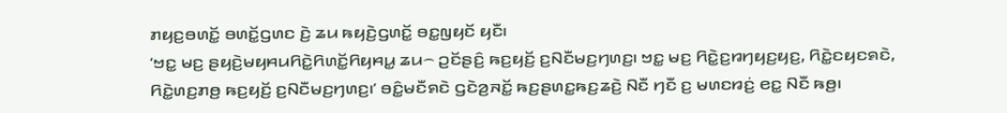ꤊꤟꤢ꤬ꤋꤛꤢꤩ꤭ ꤋꤛꤢꤩ꤭ꤞꤛꤢ ꤢꤧ꤬ ꤘꤣ ꤒꤟꤢꤧ꤬ꤞꤛꤢꤩ꤭ ꤋꤢ꤭ꤜꤟꤢꤩ ꤟꤢꤪ꤯
‘ꤠꤢ꤭ ꤗꤢ꤬ ꤔꤟꤢꤧ꤬ꤗꤟꤌꤣꤖꤢꤧ꤭ꤖꤛꤢꤩ꤭ꤖꤟꤌꤣ꤭ ꤘꤣ꤮ ꤑꤢꤩꤔꤢꤨ꤬ ꤒꤢ꤬ꤟꤢꤩ꤬ ꤢ꤬ꤡꤢꤪꤗꤢ꤬ꤚꤛꤢ꤬꤯ ꤠꤢ꤭ ꤗꤢ꤬ ꤖꤢꤧ꤭ꤢ꤬ꤙꤚꤟꤢ꤬ꤟꤢ꤬, ꤖꤢꤧ꤭ꤢꤟꤢꤎꤢꤧ, ꤖꤢꤧ꤭ꤛꤢ꤬ꤊꤥ꤬ ꤒꤢ꤬ꤟꤢꤩ꤬ ꤢ꤬ꤡꤢꤪꤗꤢ꤬ꤚꤛꤢ꤬꤯’ ꤋꤢꤨ꤭ꤗꤢꤪꤎꤢꤧ ꤞꤢꤧꤤ꤬ꤏꤢꤩ꤭ ꤒꤢ꤬ꤔꤛꤢ꤭ꤒꤢ꤬ꤘꤢꤧ꤬ ꤡꤢꤪ ꤚꤢꤪ ꤢ꤬ ꤗꤛꤢꤙꤢꤦ꤬ ꤕꤢ꤭ ꤡꤢꤪ ꤒꤥ꤬꤯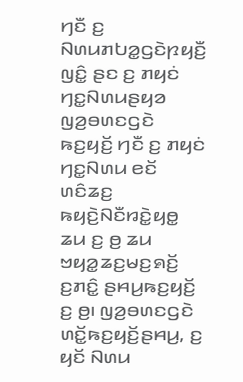ꤚꤢꤪ ꤢ꤬ ꤡꤛꤣꤊꤝꤤ꤭ꤞꤢꤧꤐꤟꤢꤪ꤬ ꤜꤢꤨ꤭ ꤔꤢ ꤢ꤬ ꤊꤟꤢꤦ ꤚꤢ꤭ꤡꤛꤣꤔꤟꤤ ꤜꤤ꤬ꤋꤛꤢꤞꤢꤧ ꤒꤢ꤬ꤟꤢꤩ꤬ ꤚꤢꤪ ꤢ꤬ ꤊꤟꤢꤦ ꤚꤢ꤭ꤡꤛꤣ ꤕꤢꤩ ꤛꤢꤨꤘꤢ꤬ ꤒꤟꤢꤧ꤬ꤡꤢꤪꤙꤢꤧ꤭ꤟꤥ꤭ ꤘꤣ ꤢ꤬ ꤥ꤬ ꤘꤣ ꤠꤟꤤ꤭ꤘꤢ꤬ꤗꤢ꤬ꤎꤢꤩ꤬ ꤢ꤬ꤊꤢꤨ꤭ ꤔꤌꤣ꤬ꤒꤢ꤬ꤟꤢꤩ꤬ ꤢ꤬ ꤥ꤬꤯ ꤜꤤ꤬ꤋꤛꤢꤞꤢꤧ ꤛꤢꤩ꤭ꤒꤢ꤬ꤟꤢꤩ꤬ꤔꤌꤣ꤬, ꤢ꤬ ꤟꤢꤩ ꤡꤛꤣ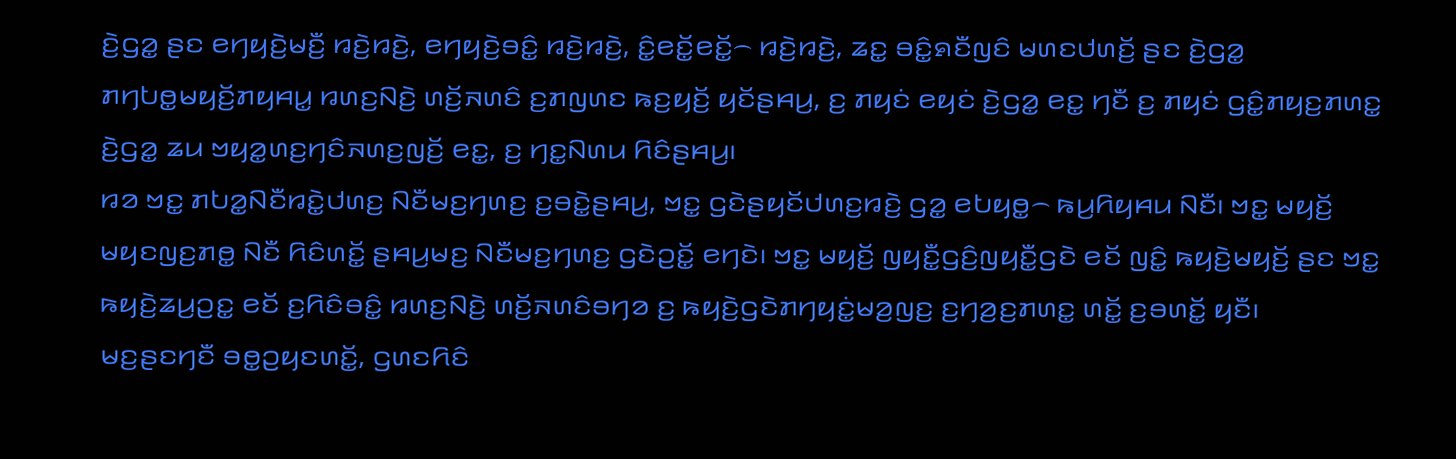ꤢꤧ꤬ꤞꤤ꤭ ꤔꤢ ꤕꤚꤟꤢꤧ꤬ꤗꤢꤪ꤬ ꤙꤢꤧ꤬ꤙꤢꤧ꤬, ꤕꤚꤟꤢꤧ꤬ꤋꤢꤨ꤭ ꤙꤢꤧ꤬ꤙꤢꤧ꤬, ꤢꤨ꤭ꤕꤢꤩ꤭ꤕꤢꤩ꤭꤮ ꤙꤢꤧ꤬ꤙꤢꤧ꤬, ꤘꤢ꤭ ꤋꤢꤨ꤭ꤎꤢꤪꤜꤢꤨ ꤗꤛꤢꤓꤛꤢꤩ꤬ ꤔꤢ ꤢꤧ꤬ꤞꤤ꤭ ꤊꤚꤝꤥ꤭ꤗꤟꤢꤩ꤬ꤊꤟꤌꤣ꤭ ꤙꤛꤢ꤬ꤡꤢꤧ꤬ ꤛꤢꤩ꤬ꤏꤛꤢꤨ ꤢ꤬ꤊꤜꤛꤢ ꤒꤢ꤬ꤟꤢꤩ꤬ ꤟꤢꤩꤔꤌꤣ꤬, ꤢ꤬ ꤊꤟꤢꤦ ꤕꤟꤢꤦ ꤢꤧ꤬ꤞꤤ꤭ ꤕꤢ꤭ ꤚꤢꤪ ꤢ꤬ ꤊꤟꤢꤦ ꤞꤢꤨ꤭ꤊꤟꤢ꤬ꤊꤛꤢ꤭ ꤢꤧ꤬ꤞꤤ꤭ ꤘꤣ ꤠꤟꤤ꤭ꤛꤢ꤬ꤚꤢꤨꤏꤛꤢ꤬ꤜꤢꤩ꤬ ꤕꤢ꤭, ꤢ꤬ ꤚꤢ꤭ꤡꤛꤣ ꤖꤢꤨꤔꤌꤣ꤬꤯
ꤙꤤ ꤠꤢ꤭ ꤊꤝꤤ꤭ꤡꤢꤪꤙꤢꤧ꤭ꤓꤛꤢ꤬ ꤡꤢꤪꤗꤢ꤬ꤚꤛꤢ꤬ ꤢ꤬ꤋꤢꤧ꤭ꤔꤌꤣ꤬, ꤠꤢ꤭ ꤞꤢꤧꤔꤟꤢꤩꤓꤛꤢ꤬ꤙꤢꤧ꤬ ꤞꤤ꤭ ꤕꤝꤟꤥ꤭꤮ ꤒꤣ꤬ꤖꤟꤌꤣ ꤡꤢꤪ꤯ ꤠꤢ꤭ ꤗꤟꤢꤩ꤬ ꤗꤟꤢꤜꤢ꤬ꤊꤥ꤭ ꤡꤢꤪ ꤖꤢꤨꤛꤢꤩ꤭ ꤔꤌꤣ꤬ꤗꤢ꤬ ꤡꤢꤪꤗꤢ꤬ꤚꤛꤢ꤬ ꤞꤢꤧꤑꤢꤩ꤭ ꤕꤚꤢꤧ꤯ ꤠꤢ꤭ ꤗꤟꤢꤩ꤬ ꤜꤟꤢꤪ꤭ꤞꤢꤨ꤬ꤜꤟꤢꤪ꤭ꤞꤢꤧ ꤕꤢꤩ ꤜꤢꤨ꤭ ꤒꤟꤢꤧ꤬ꤗꤟꤢꤩ꤬ ꤔꤢ ꤠꤢ꤭ ꤒꤟꤢꤧ꤬ꤘꤣ꤬ꤑꤢ꤭ ꤕꤢꤩ ꤢ꤬ꤖꤢꤨꤋꤢꤨ꤭ ꤙꤛꤢ꤬ꤡꤢꤧ꤬ ꤛꤢꤩ꤬ꤏꤛꤢꤨꤋꤚꤤ ꤢ꤬ ꤒꤟꤢꤧ꤬ꤞꤢꤧꤊꤚꤟꤢꤦ꤭ꤗꤤ꤬ꤜꤢ꤬ ꤢ꤬ꤚꤤ꤬ꤢ꤬ꤊꤛꤢ꤭ ꤛꤢꤩ꤭ ꤢ꤬ꤋꤛꤢꤩ꤭ ꤟꤢꤪ꤯
ꤗꤢ꤬ꤔꤢꤚꤢꤪ ꤋꤥ꤭ꤑꤟꤢꤛꤢꤩ꤭, ꤞꤛꤢꤖꤢꤨ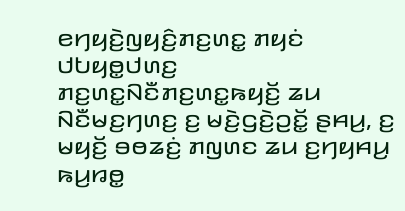ꤕꤚꤟꤢꤧ꤬ꤜꤟꤢꤨ꤬ꤊꤢ꤬ꤛꤢ꤭ ꤊꤟꤢꤦ ꤓꤝꤟꤥ꤭ꤓꤛꤢ꤬ ꤊꤢ꤬ꤛꤢ꤭ꤡꤢꤪꤊꤢ꤬ꤛꤢ꤭ꤒꤟꤢꤩ꤬ ꤘꤣ ꤡꤢꤪꤗꤢ꤬ꤚꤛꤢ꤬ ꤢ꤬ ꤗꤢꤧ꤬ꤞꤢꤧ꤬ꤑꤢꤩ꤭ ꤔꤌꤣ꤬, ꤢ꤬ ꤗꤟꤢꤩ꤬ ꤋꤥꤘꤢꤦ꤬ ꤊꤜꤛꤢ ꤘꤣ ꤢ꤬ꤚꤟꤌꤣ꤬ ꤒꤣ꤬ꤙꤥ꤭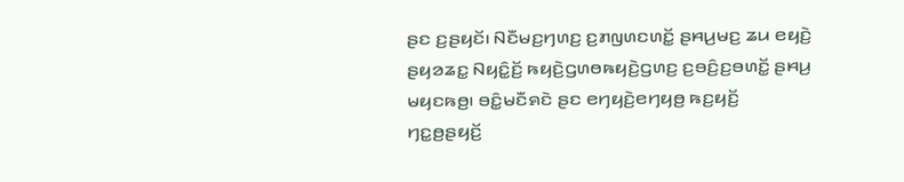ꤔꤢ ꤢ꤬ꤔꤟꤢꤩ꤯ ꤡꤢꤪꤗꤢ꤬ꤚꤛꤢ꤬ ꤢ꤬ꤊꤜꤛꤢꤛꤢꤩ꤭ ꤔꤌꤣ꤬ꤗꤢ꤬ ꤘꤣ ꤕꤟꤢꤧ꤬ ꤔꤟꤤꤘꤢ꤭ ꤡꤟꤢꤨ꤭ꤢꤩ꤬ ꤒꤟꤢꤧ꤬ꤞꤛꤥꤒꤟꤢꤧ꤬ꤞꤛꤢ꤬ ꤢ꤬ꤋꤢꤨ꤬ꤢ꤬ꤋꤛꤢꤩ꤭ ꤔꤌꤣ꤬ ꤗꤟꤢꤒꤥ꤬꤯ ꤋꤢꤨ꤭ꤗꤢꤪꤎꤢꤧ ꤔꤢ ꤕꤚꤟꤢꤧ꤬ꤕꤚꤟꤥ꤬ ꤒꤢ꤬ꤟꤢꤩ꤬ ꤚꤢ꤭ꤥ꤬ꤔꤟꤢꤩ꤬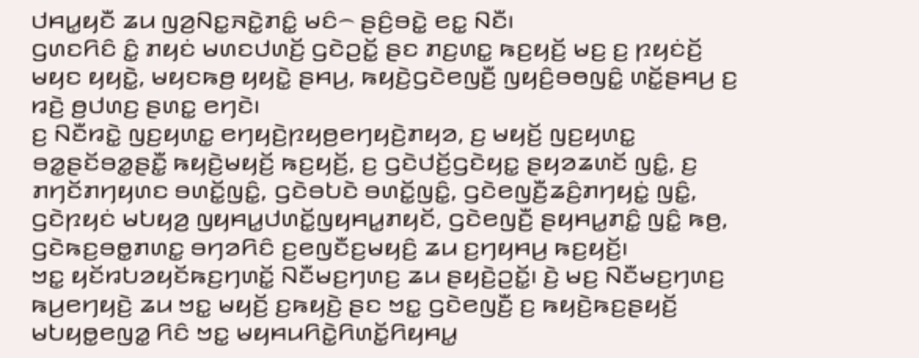ꤓꤌꤣ꤭ꤟꤢꤪ ꤘꤣ ꤜꤤ꤬ꤡꤢ꤭ꤏꤢꤧ꤭ꤊꤢꤨ꤭ ꤗꤢꤨ꤮ ꤔꤢꤨ꤬ꤋꤢꤧ꤭ ꤕꤢ꤭ ꤡꤢꤪ꤯
ꤞꤛꤢꤖꤢꤨ ꤢꤨ꤭ ꤊꤟꤢꤦ ꤗꤛꤢꤓꤛꤢꤩ꤬ ꤞꤢꤧꤑꤢꤩ꤭ ꤔꤢ ꤊꤢ꤬ꤛꤢ꤭ ꤒꤢ꤬ꤟꤢꤩ꤬ ꤗꤢ꤬ ꤢ꤬ ꤐꤟꤢꤦꤢꤩ꤬ ꤗꤟꤢ ꤟꤟꤢꤧ꤭, ꤗꤟꤢꤒꤥ꤬ ꤟꤟꤢꤧ꤭ ꤔꤌꤣ꤬, ꤒꤟꤢꤧ꤬ꤞꤢꤧꤕꤜꤢꤪ꤬ ꤜꤟꤢꤨ꤬ꤋꤥꤜꤢꤨ꤭ ꤛꤢꤩ꤭ꤔꤌꤣ꤬ ꤢ꤬ ꤙꤢꤧ꤬ ꤥ꤬ꤓꤛꤢ꤬ ꤔꤛꤢ꤭ ꤕꤚꤢꤧ꤯
ꤢ꤬ ꤡꤢꤪꤙꤢꤧ꤭ ꤜꤢ꤬ꤟꤛꤢ꤭ ꤕꤚꤟꤢꤧ꤬ꤐꤟꤥ꤬ꤕꤚꤟꤢꤧ꤬ꤊꤟꤤ, ꤢ꤬ ꤗꤟꤢꤩ꤬ ꤜꤢ꤬ꤟꤛꤢ꤭ ꤋꤤ꤭ꤔꤢꤩꤋꤤ꤭ꤔꤢꤪ꤭ ꤒꤟꤢꤧ꤬ꤗꤟꤢꤩ꤬ ꤒꤢ꤬ꤟꤢꤩ꤬, ꤢ꤬ ꤞꤢꤧꤓꤢꤩ꤬ꤞꤢꤧꤟꤢ꤭ ꤔꤟꤤꤘꤛꤢꤩ ꤜꤢꤨ꤭, ꤢ꤬ ꤊꤚꤢꤩꤊꤚꤟꤛꤢ ꤋꤛꤢꤩ꤭ꤜꤢꤨ꤭, ꤞꤢꤧꤋꤝꤢꤧ ꤋꤛꤢꤩ꤭ꤜꤢꤨ꤭, ꤞꤢꤧꤕꤜꤢꤪ꤬ꤘꤢꤨ꤬ꤊꤚꤟꤢꤦ꤭ ꤜꤢꤨ꤭, ꤞꤢꤧꤐꤟꤢꤦ ꤗꤝꤟꤤ꤬ ꤜꤟꤌꤣ꤭ꤓꤛꤢꤩ꤭ꤜꤟꤌꤣ꤭ꤊꤟꤢꤩ, ꤞꤢꤧꤕꤜꤢꤪ꤬ ꤔꤟꤌꤣ꤭ꤊꤢꤨ꤭ ꤜꤢꤨ꤭ ꤒꤥ꤬, ꤞꤢꤧꤒꤢ꤬ꤋꤥ꤭ꤊꤛꤢ꤭ ꤋꤚꤤꤖꤢꤨ ꤢ꤬ꤕꤜꤢꤪꤢ꤬ꤗꤟꤢꤨ꤬ ꤘꤣ ꤢ꤬ꤚꤟꤌꤣ꤬ ꤒꤢ꤬ꤟꤢꤩ꤬꤯
ꤠꤢ꤭ ꤟꤢꤩꤙꤝꤤꤟꤢꤩꤒꤢ꤬ꤚꤛꤢꤩ꤭ ꤡꤢꤪꤗꤢ꤬ꤚꤛꤢ꤬ ꤘꤣ ꤔꤟꤢꤧ꤬ꤑꤢꤩ꤭꤯ ꤢꤧ꤬ ꤗꤢ꤬ ꤡꤢꤪꤗꤢ꤬ꤚꤛꤢ꤬ ꤒꤣ꤬ꤕꤚꤟꤢꤧ꤬ ꤘꤣ ꤠꤢ꤭ ꤗꤟꤢꤩ꤬ ꤢ꤬ꤒꤟꤢꤧ꤬ ꤔꤢ ꤠꤢ꤭ ꤞꤢꤧꤕꤜꤢꤪ꤬ ꤢ꤬ ꤒꤟꤢꤧ꤬ꤒꤢ꤬ꤔꤟꤢꤩ꤬ ꤗꤝꤟꤥ꤭ꤕꤜꤤ꤭ ꤖꤢꤨ ꤠꤢ꤭ ꤗꤟꤌꤣꤖꤢꤧ꤭ꤖꤛꤢꤩ꤭ꤖꤟꤌꤣ꤭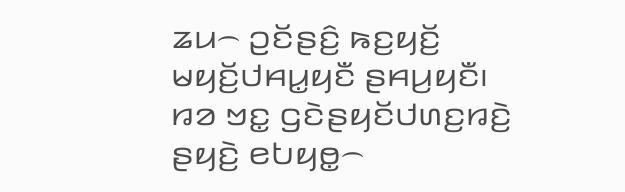ꤘꤣ꤮ ꤑꤢꤩꤔꤢꤨ꤬ ꤒꤢ꤬ꤟꤢꤩ꤬ ꤗꤟꤢꤩ꤬ꤓꤌꤣ꤭ꤟꤢꤪ ꤔꤌꤣ꤬ꤟꤢꤪ꤯ ꤙꤤ ꤠꤢ꤭ ꤞꤢꤧꤔꤟꤢꤩꤓꤛꤢ꤬ꤙꤢꤧ꤬ ꤔꤟꤢꤧ꤬ ꤕꤝꤟꤥ꤭꤮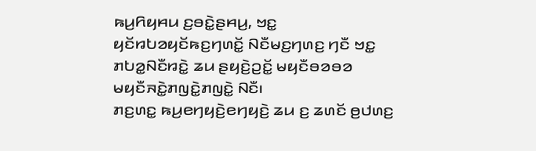ꤒꤣ꤬ꤖꤟꤌꤣ ꤢ꤬ꤋꤢꤧ꤭ꤔꤌꤣ꤬, ꤠꤢ꤭ ꤟꤢꤩꤙꤝꤤꤟꤢꤩꤒꤢ꤬ꤚꤛꤢꤩ꤭ ꤡꤢꤪꤗꤢ꤬ꤚꤛꤢ꤬ ꤚꤢꤪ ꤠꤢ꤭ ꤊꤝꤤ꤭ꤡꤢꤪꤙꤢꤧ꤭ ꤘꤣ ꤔꤟꤢꤧ꤬ꤑꤢꤩ꤭ ꤗꤟꤢꤪꤋꤤꤋꤤ ꤗꤟꤢꤪꤏꤢꤧ꤭ꤊꤜꤢꤧ꤭ꤊꤜꤢꤧ꤭ ꤡꤢꤪ꤯
ꤊꤢ꤬ꤛꤢ꤭ ꤒꤣ꤬ꤕꤚꤟꤢꤧ꤬ꤕꤚꤟꤢꤧ꤬ ꤘꤣ ꤢ꤬ ꤘꤛꤢꤩ ꤥ꤬ꤓꤛꤢ꤬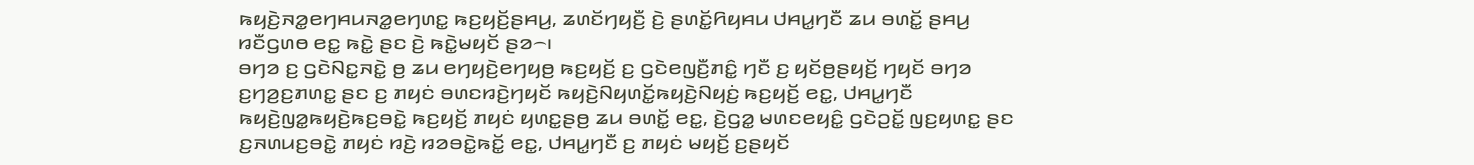ꤒꤟꤢꤧ꤬ꤏꤤ꤭ꤕꤚꤌꤣꤏꤤ꤭ꤕꤚꤛꤢ꤭ ꤒꤢ꤬ꤟꤢꤩ꤬ꤔꤌꤣ꤬, ꤘꤛꤢꤩꤚꤟꤢꤪ꤬ ꤢꤧ꤬ ꤔꤛꤢꤩ꤭ꤖꤟꤌꤣ ꤓꤌꤣ꤭ꤚꤢꤪ ꤘꤣ ꤋꤛꤢꤩ꤭ ꤔꤌꤣ꤬ ꤙꤢꤪꤞꤛꤥ ꤕꤢ꤭ ꤒꤢꤧ꤭ ꤔꤢ ꤢꤧ꤬ ꤒꤢꤧ꤭ꤗꤟꤢꤩ ꤔꤤ꤮꤯
ꤋꤚꤤ ꤢ꤬ ꤞꤢꤧꤡꤢ꤭ꤏꤢꤧ꤭ ꤥ꤬ ꤘꤣ ꤕꤚꤟꤢꤧ꤬ꤕꤚꤟꤥ꤬ ꤒꤢ꤬ꤟꤢꤩ꤬ ꤢ꤬ ꤞꤢꤧꤕꤜꤢꤪ꤬ꤊꤢꤨ꤭ ꤚꤢꤪ ꤢ꤬ ꤟꤢꤩꤥ꤬ꤔꤟꤢꤩ꤬ ꤚꤟꤢꤩ ꤋꤚꤤ ꤢ꤬ꤚꤤ꤬ꤢ꤬ꤊꤛꤢ꤭ ꤔꤢ ꤢ꤬ ꤊꤟꤢꤦ ꤋꤛꤢꤙꤢꤧ꤬ꤚꤟꤢꤩ ꤒꤟꤢꤧ꤬ꤡꤟꤛꤢꤩ꤭ꤒꤟꤢꤧ꤬ꤡꤟꤢꤦ꤬ ꤒꤢ꤬ꤟꤢꤩ꤬ ꤕꤢ꤭, ꤓꤌꤣ꤭ꤚꤢꤪ ꤒꤟꤢꤧ꤬ꤜꤤ꤭ꤒꤟꤢꤧ꤬ꤒꤢ꤬ꤋꤢꤧ꤭ ꤒꤢ꤬ꤟꤢꤩ꤬ ꤊꤟꤢꤦ ꤟꤛꤢ꤭ꤔꤥ꤬ ꤘꤣ ꤋꤛꤢꤩ꤭ ꤕꤢ꤭, ꤢꤧ꤬ꤞꤤ꤭ ꤗꤛꤢꤕꤟꤢꤨ꤭ ꤞꤢꤧꤑꤢꤩ꤭ ꤜꤢ꤬ꤟꤛꤢ꤭ ꤔꤢ ꤢ꤬ꤏꤛꤣꤢ꤬ꤋꤢꤧ꤭ ꤊꤟꤢꤦ ꤙꤢꤧ꤬ ꤙꤤꤋꤢꤧ꤭ꤒꤢꤩ꤭ ꤕꤢ꤭, ꤓꤌꤣ꤭ꤚꤢꤪ ꤢ꤬ ꤊꤟꤢꤦ ꤗꤟꤢꤩ꤬ ꤢ꤬ꤔꤟꤢꤩ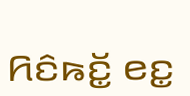ꤖꤢꤨꤒꤢꤩ꤭ ꤕꤢ꤭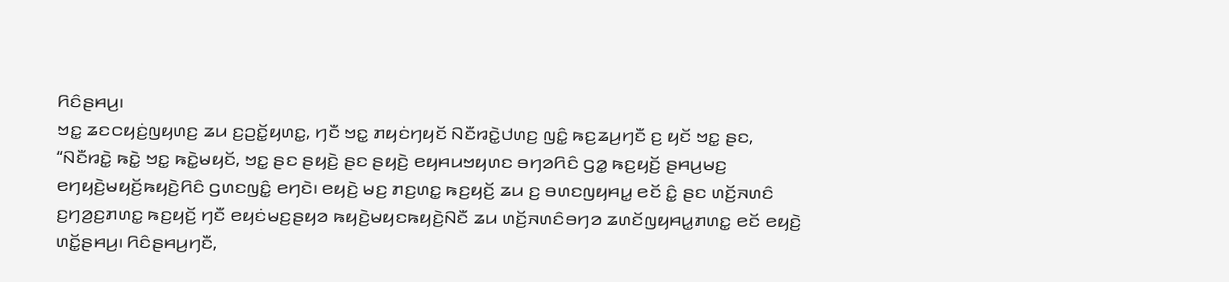ꤖꤢꤨꤔꤌꤣ꤬꤯
ꤠꤢ꤭ ꤘꤢꤍꤟꤢꤦ꤬ꤜꤟꤛꤢ꤬ ꤘꤣ ꤢ꤬ꤑꤢꤩ꤭ꤟꤛꤢ꤭, ꤚꤢꤪ ꤠꤢ꤭ ꤊꤟꤢꤦꤚꤟꤢꤩ ꤡꤢꤪꤙꤢꤧ꤭ꤓꤛꤢ꤬ ꤜꤢꤨ꤭ ꤒꤢ꤬ꤘꤣ꤬ꤚꤢꤪ ꤢ꤬ ꤟꤢꤩ ꤠꤢ꤭ ꤔꤢ, “ꤡꤢꤪꤙꤢꤧ꤭ ꤒꤢꤧ꤭ ꤠꤢ꤭ ꤒꤢꤧ꤭ꤗꤟꤢꤩ, ꤠꤢ꤭ ꤔꤢ ꤔꤟꤢꤧ꤬ ꤔꤢ ꤔꤟꤢꤧ꤬ ꤕꤟꤌꤣꤠꤟꤛꤢ ꤋꤚꤤꤖꤢꤨ ꤞꤤ꤭ ꤒꤢ꤬ꤟꤢꤩ꤬ ꤔꤌꤣ꤬ꤗꤢ꤬ ꤕꤚꤟꤢꤧ꤬ꤗꤟꤢꤩ꤬ꤒꤟꤢꤧ꤬ꤖꤢꤨ ꤞꤛꤢꤜꤢꤨ꤭ ꤕꤚꤢꤧ꤯ ꤕꤟꤢꤧ꤬ ꤗꤢ꤬ ꤊꤢ꤬ꤛꤢ꤭ ꤒꤢ꤬ꤟꤢꤩ꤬ ꤘꤣ ꤢ꤬ ꤋꤛꤢꤜꤟꤌꤣ꤭ ꤕꤢꤩ ꤢꤨ꤭ ꤔꤢ ꤛꤢꤩ꤬ꤏꤛꤢꤨ ꤢ꤬ꤚꤤ꤬ꤢ꤬ꤊꤛꤢ꤭ ꤒꤢ꤬ꤟꤢꤩ꤬ ꤚꤢꤪ ꤕꤟꤢꤦꤗꤢ꤬ꤔꤟꤤ ꤒꤟꤢꤧ꤬ꤗꤟꤢꤒꤟꤢꤧ꤬ꤡꤢꤪ ꤘꤣ ꤛꤢꤩ꤬ꤏꤛꤢꤨꤋꤚꤤ ꤘꤛꤢꤩꤜꤟꤌꤣ꤭ꤊꤛꤢ꤭ ꤕꤢꤩ ꤕꤟꤢꤧ꤬ ꤛꤢꤩ꤭ꤔꤌꤣ꤬꤯ ꤖꤢꤨꤔꤌꤣ꤬ꤚꤢꤪ,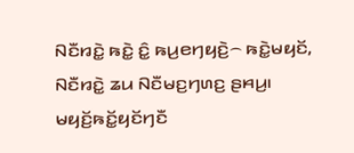ꤡꤢꤪꤙꤢꤧ꤭ ꤒꤢꤧ꤭ ꤢꤨ꤭ ꤒꤣ꤬ꤕꤚꤟꤢꤧ꤬꤮ ꤒꤢꤧ꤭ꤗꤟꤢꤩ, ꤡꤢꤪꤙꤢꤧ꤭ ꤘꤣ ꤡꤢꤪꤗꤢ꤬ꤚꤛꤢ꤬ ꤔꤌꤣ꤬꤯ ꤗꤟꤢꤩ꤬ꤒꤢꤩ꤭ꤟꤢꤩꤚꤢꤪ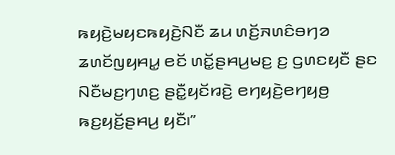ꤒꤟꤢꤧ꤬ꤗꤟꤢꤒꤟꤢꤧ꤬ꤡꤢꤪ ꤘꤣ ꤛꤢꤩ꤬ꤏꤛꤢꤨꤋꤚꤤ ꤘꤛꤢꤩꤜꤟꤌꤣ꤭ ꤕꤢꤩ ꤛꤢꤩ꤭ꤔꤌꤣ꤬ꤗꤢ꤬ ꤢ꤬ ꤞꤛꤢꤟꤢꤪ ꤔꤢ ꤡꤢꤪꤗꤢ꤬ꤚꤛꤢ꤬ ꤔꤢꤪ꤭ꤟꤢꤩꤙꤢꤧ꤬ ꤕꤚꤟꤢꤧ꤬ꤕꤚꤟꤥ꤬ ꤒꤢ꤬ꤟꤢꤩ꤬ꤔꤌꤣ꤬ ꤟꤢꤪ꤯”